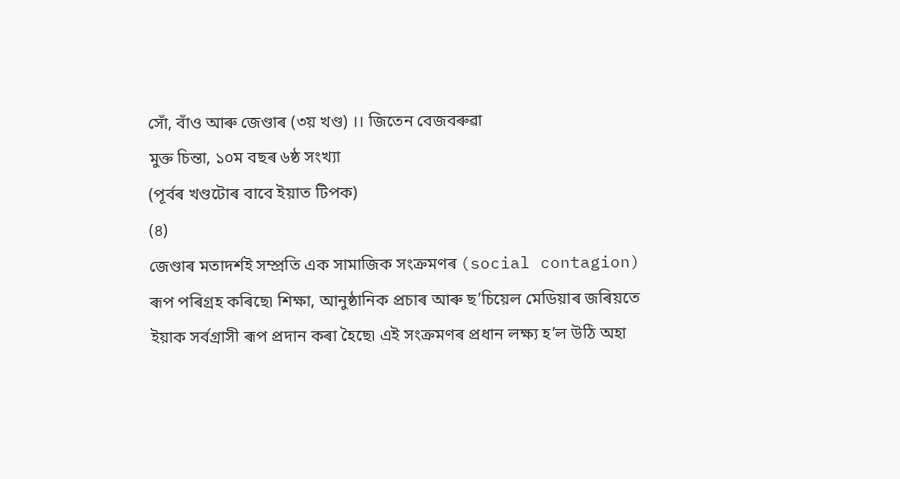সোঁ, বাঁও আৰু জেণ্ডাৰ (৩য় খণ্ড) ।। জিতেন বেজবৰুৱা
মুক্ত চিন্তা, ১০ম বছৰ ৬ষ্ঠ সংখ্যা
(পূৰ্বৰ খণ্ডটোৰ বাবে ইয়াত টিপক)
(৪)
জেণ্ডাৰ মতাদৰ্শই সম্প্ৰতি এক সামাজিক সংক্ৰমণৰ (social contagion) ৰূপ পৰিগ্ৰহ কৰিছে৷ শিক্ষা, আনুষ্ঠানিক প্ৰচাৰ আৰু ছ’চিয়েল মেডিয়াৰ জৰিয়তে ইয়াক সৰ্বগ্ৰাসী ৰূপ প্ৰদান কৰা হৈছে৷ এই সংক্ৰমণৰ প্ৰধান লক্ষ্য হ’ল উঠি অহা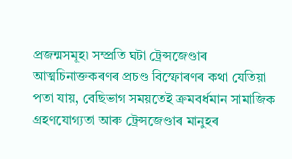প্ৰজন্মসমূহ৷ সম্প্ৰতি ঘটা ট্ৰেন্সজেণ্ডাৰ আত্মচিনাক্তকৰণৰ প্ৰচণ্ড বিস্ফোৰণৰ কথা যেতিয়া পতা যায়, বেছিভাগ সময়তেই ক্ৰমবৰ্ধমান সামাজিক গ্ৰহণযোগ্যতা আৰু ট্ৰেন্সজেণ্ডাৰ মানুহৰ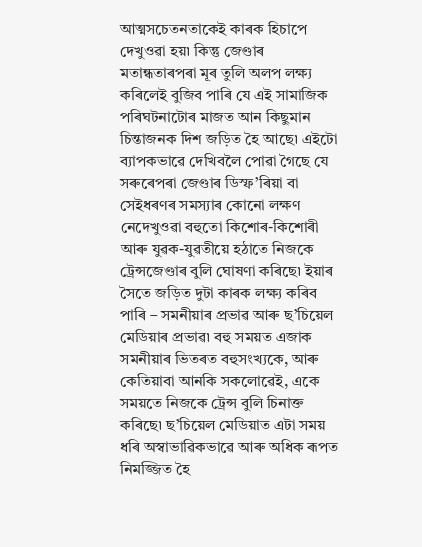আত্মসচেতনতাকেই কাৰক হিচাপে দেখুওৱা হয়৷ কিন্তু জেণ্ডাৰ মতান্ধতাৰপৰা মূৰ তুলি অলপ লক্ষ্য কৰিলেই বুজিব পাৰি যে এই সামাজিক পৰিঘটনাটোৰ মাজত আন কিছুমান চিন্তাজনক দিশ জড়িত হৈ আছে৷ এইটো ব্যাপকভাৱে দেখিবলৈ পোৱা গৈছে যে সৰুৰেপৰা জেণ্ডাৰ ডিস্ফ’ৰিয়া বা সেইধৰণৰ সমস্যাৰ কোনো লক্ষণ নেদেখুওৱা বহুতো কিশোৰ-কিশোৰী আৰু যুৱক-যুৱতীয়ে হঠাতে নিজকে ট্ৰেন্সজেণ্ডাৰ বুলি ঘোষণা কৰিছে৷ ইয়াৰ সৈতে জড়িত দুটা কাৰক লক্ষ্য কৰিব পাৰি – সমনীয়াৰ প্ৰভাৱ আৰু ছ’চিয়েল মেডিয়াৰ প্ৰভাৱ৷ বহু সময়ত এজাক সমনীয়াৰ ভিতৰত বহুসংখ্যকে, আৰু কেতিয়াবা আনকি সকলোৱেই, একে সময়তে নিজকে ট্ৰেন্স বুলি চিনাক্ত কৰিছে৷ ছ’চিয়েল মেডিয়াত এটা সময় ধৰি অস্বাভাৱিকভাৱে আৰু অধিক ৰূপত নিমজ্জিত হৈ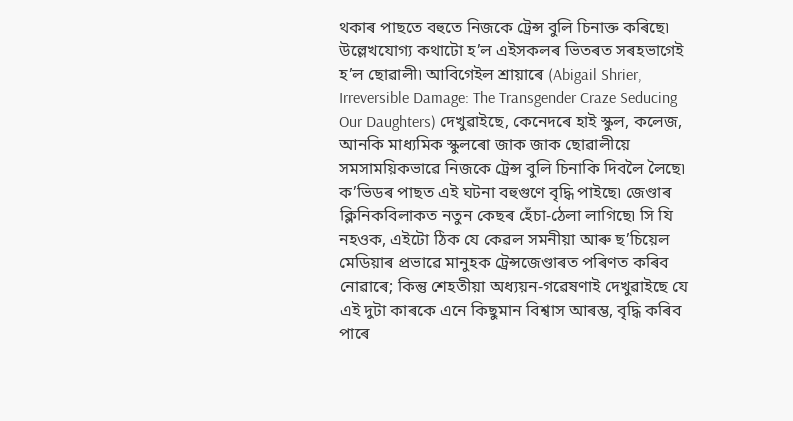থকাৰ পাছতে বহুতে নিজকে ট্ৰেন্স বুলি চিনাক্ত কৰিছে৷ উল্লেখযোগ্য কথাটো হ’ল এইসকলৰ ভিতৰত সৰহভাগেই হ’ল ছোৱালী৷ আবিগেইল শ্ৰায়াৰে (Abigail Shrier, Irreversible Damage: The Transgender Craze Seducing Our Daughters) দেখুৱাইছে, কেনেদৰে হাই স্কুল, কলেজ, আনকি মাধ্যমিক স্কুলৰো জাক জাক ছোৱালীয়ে সমসাময়িকভাৱে নিজকে ট্ৰেন্স বুলি চিনাকি দিবলৈ লৈছে৷ ক’ভিডৰ পাছত এই ঘটনা বহুগুণে বৃদ্ধি পাইছে৷ জেণ্ডাৰ ক্লিনিকবিলাকত নতুন কেছৰ হেঁচা-ঠেলা লাগিছে৷ সি যি নহওক, এইটো ঠিক যে কেৱল সমনীয়া আৰু ছ’চিয়েল মেডিয়াৰ প্ৰভাৱে মানুহক ট্ৰেন্সজেণ্ডাৰত পৰিণত কৰিব নোৱাৰে; কিন্তু শেহতীয়া অধ্যয়ন-গৱেষণাই দেখুৱাইছে যে এই দুটা কাৰকে এনে কিছুমান বিশ্বাস আৰম্ভ, বৃদ্ধি কৰিব পাৰে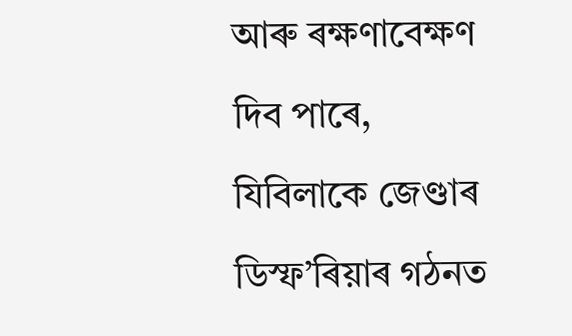আৰু ৰক্ষণাবেক্ষণ দিব পাৰে, যিবিলাকে জেণ্ডাৰ ডিস্ফ’ৰিয়াৰ গঠনত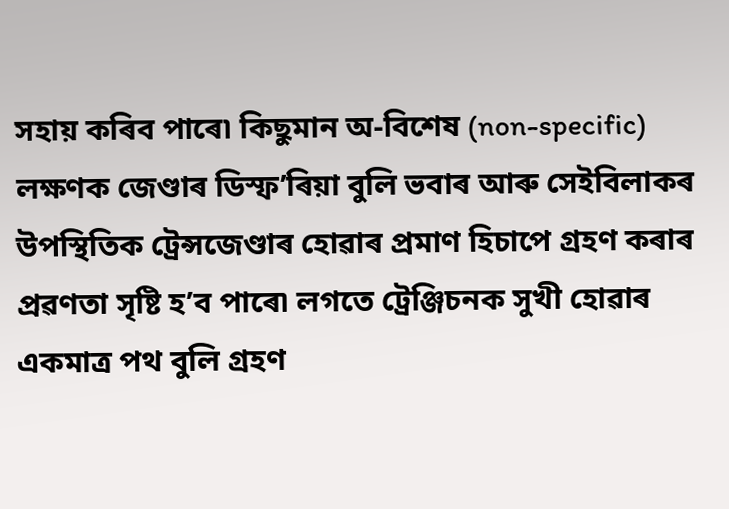সহায় কৰিব পাৰে৷ কিছুমান অ-বিশেষ (non-specific) লক্ষণক জেণ্ডাৰ ডিস্ফ’ৰিয়া বুলি ভবাৰ আৰু সেইবিলাকৰ উপস্থিতিক ট্ৰেন্সজেণ্ডাৰ হোৱাৰ প্ৰমাণ হিচাপে গ্ৰহণ কৰাৰ প্ৰৱণতা সৃষ্টি হ’ব পাৰে৷ লগতে ট্ৰেঞ্জিচনক সুখী হোৱাৰ একমাত্ৰ পথ বুলি গ্ৰহণ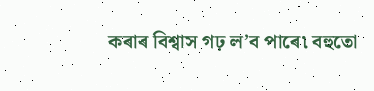কৰাৰ বিশ্বাস গঢ় ল’ব পাৰে৷ বহুতো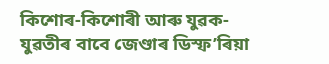কিশোৰ-কিশোৰী আৰু যুৱক-যুৱতীৰ বাবে জেণ্ডাৰ ডিস্ফ’ৰিয়া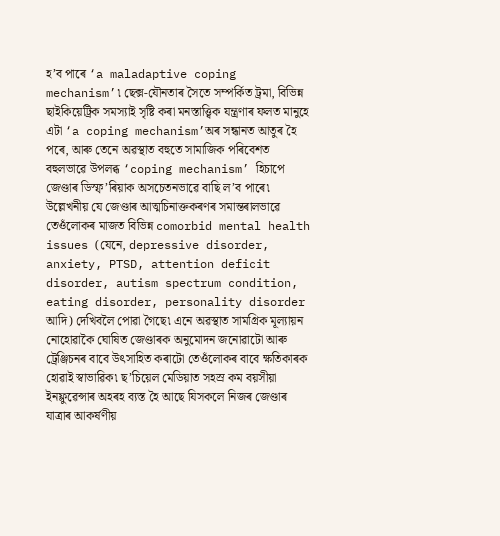হ’ব পাৰে ‘a maladaptive coping mechanism’৷ ছেক্স-যৌনতাৰ সৈতে সম্পৰ্কিত ট্ৰমা, বিভিন্ন ছাইকিয়েট্ৰিক সমস্যাই সৃষ্টি কৰা মনস্তাত্ত্বিক যন্ত্ৰণাৰ ফলত মানুহে এটা ‘a coping mechanism’অৰ সন্ধানত আতুৰ হৈ পৰে, আৰু তেনে অৱস্থাত বহুতে সামাজিক পৰিবেশত বহুলভাৱে উপলব্ধ ‘coping mechanism’ হিচাপে জেণ্ডাৰ ডিস্ফ’ৰিয়াক অসচেতনভাৱে বাছি ল’ব পাৰে৷ উল্লেখনীয় যে জেণ্ডাৰ আত্মচিনাক্তকৰণৰ সমান্তৰালভাৱে তেওঁলোকৰ মাজত বিভিন্ন comorbid mental health issues (যেনে, depressive disorder, anxiety, PTSD, attention deficit disorder, autism spectrum condition, eating disorder, personality disorder আদি) দেখিবলৈ পোৱা গৈছে৷ এনে অৱস্থাত সামগ্ৰিক মূল্যায়ন নোহোৱাকৈ ঘোষিত জেণ্ডাৰক অনুমোদন জনোৱাটো আৰু ট্ৰেঞ্জিচনৰ বাবে উৎসাহিত কৰাটো তেওঁলোকৰ বাবে ক্ষতিকাৰক হোৱাই স্বাভাৱিক৷ ছ’চিয়েল মেডিয়াত সহস্ৰ কম বয়সীয়া ইনফ্লুৱেন্সাৰ অহৰহ ব্যস্ত হৈ আছে যিসকলে নিজৰ জেণ্ডাৰ যাত্ৰাৰ আকৰ্ষণীয়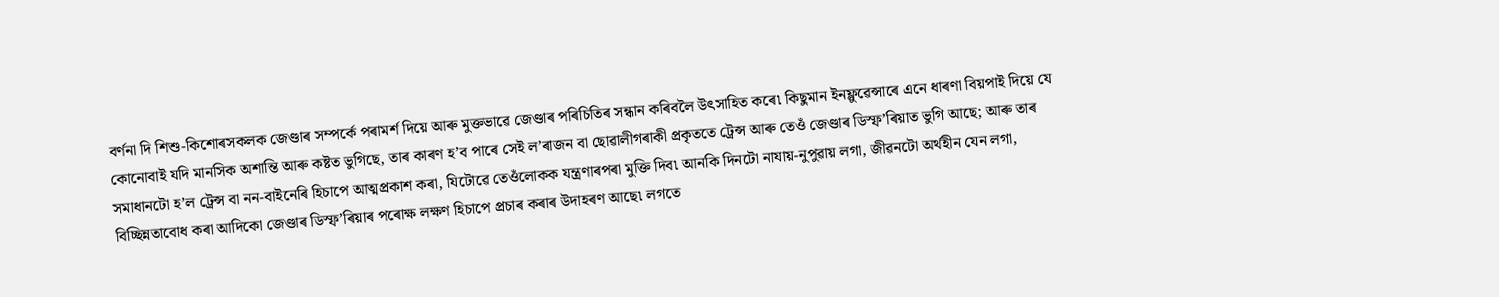বৰ্ণনা দি শিশু-কিশোৰসকলক জেণ্ডাৰ সম্পৰ্কে পৰামৰ্শ দিয়ে আৰু মুক্তভাৱে জেণ্ডাৰ পৰিচিতিৰ সন্ধান কৰিবলৈ উৎসাহিত কৰে৷ কিছুমান ইনফ্লুৱেন্সাৰে এনে ধাৰণা বিয়পাই দিয়ে যে কোনোবাই যদি মানসিক অশান্তি আৰু কষ্টত ভুগিছে, তাৰ কাৰণ হ’ব পাৰে সেই ল’ৰাজন বা ছোৱালীগৰাকী প্ৰকৃততে ট্ৰেন্স আৰু তেওঁ জেণ্ডাৰ ডিস্ফ’ৰিয়াত ভুগি আছে; আৰু তাৰ সমাধানটো হ’ল ট্ৰেন্স বা নন-বাইনেৰি হিচাপে আত্মপ্ৰকাশ কৰা, যিটোৱে তেওঁলোকক যন্ত্ৰণাৰপৰা মুক্তি দিব৷ আনকি দিনটো নাযায়-নুপুৱায় লগা, জীৱনটো অৰ্থহীন যেন লগা, বিচ্ছিন্নতাবোধ কৰা আদিকো জেণ্ডাৰ ডিস্ফ’ৰিয়াৰ পৰোক্ষ লক্ষণ হিচাপে প্ৰচাৰ কৰাৰ উদাহৰণ আছে৷ লগতে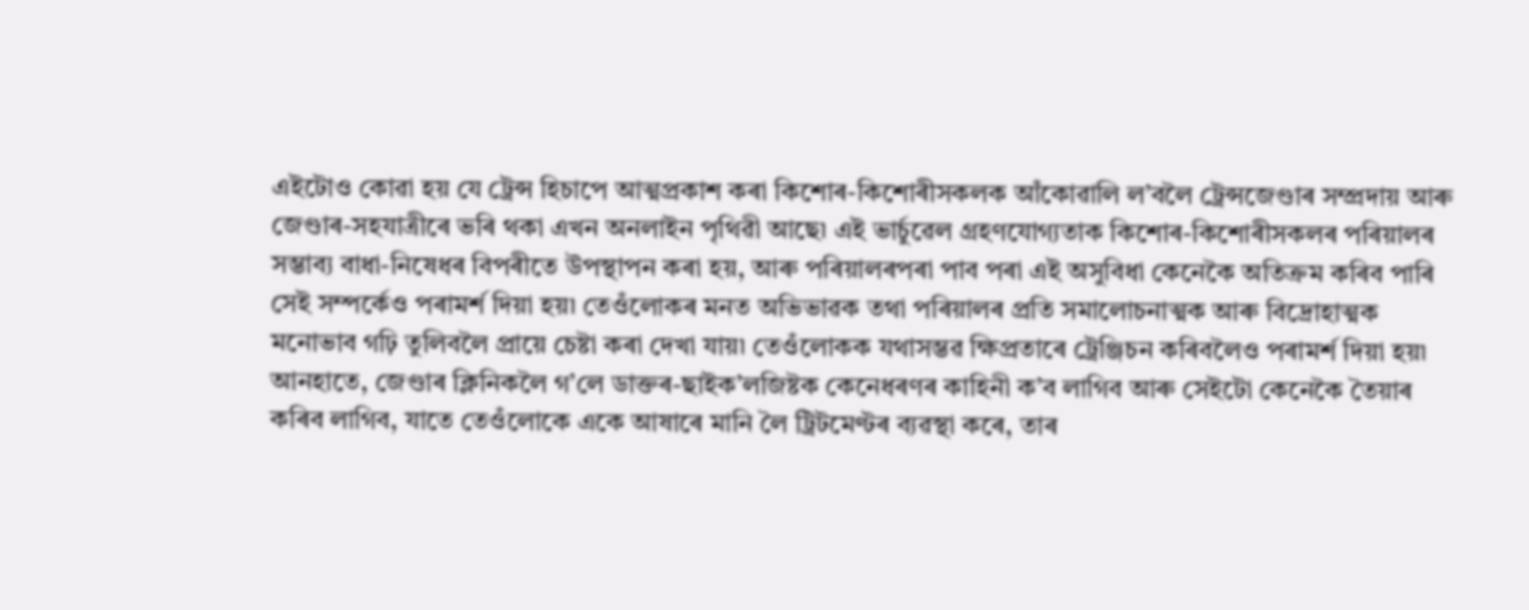এইটোও কোৱা হয় যে ট্ৰেন্স হিচাপে আত্মপ্ৰকাশ কৰা কিশোৰ-কিশোৰীসকলক আঁকোৱালি ল’বলৈ ট্ৰেন্সজেণ্ডাৰ সম্প্ৰদায় আৰু জেণ্ডাৰ-সহযাত্ৰীৰে ভৰি থকা এখন অনলাইন পৃথিৱী আছে৷ এই ভাৰ্চুৱেল গ্ৰহণযোগ্যতাক কিশোৰ-কিশোৰীসকলৰ পৰিয়ালৰ সম্ভাব্য বাধা-নিষেধৰ বিপৰীতে উপস্থাপন কৰা হয়, আৰু পৰিয়ালৰপৰা পাব পৰা এই অসুবিধা কেনেকৈ অতিক্ৰম কৰিব পাৰি সেই সম্পৰ্কেও পৰামৰ্শ দিয়া হয়৷ তেওঁলোকৰ মনত অভিভাৱক তথা পৰিয়ালৰ প্ৰতি সমালোচনাত্মক আৰু বিদ্ৰোহাত্মক মনোভাব গঢ়ি তুলিবলৈ প্ৰায়ে চেষ্টা কৰা দেখা যায়৷ তেওঁলোকক যথাসম্ভৱ ক্ষিপ্ৰতাৰে ট্ৰেঞ্জিচন কৰিবলৈও পৰামৰ্শ দিয়া হয়৷ আনহাতে, জেণ্ডাৰ ক্লিনিকলৈ গ’লে ডাক্তৰ-ছাইক’লজিষ্টক কেনেধৰণৰ কাহিনী ক’ব লাগিব আৰু সেইটো কেনেকৈ তৈয়াৰ কৰিব লাগিব, যাতে তেওঁলোকে একে আষাৰে মানি লৈ ট্ৰিটমেণ্টৰ ব্যৱস্থা কৰে, তাৰ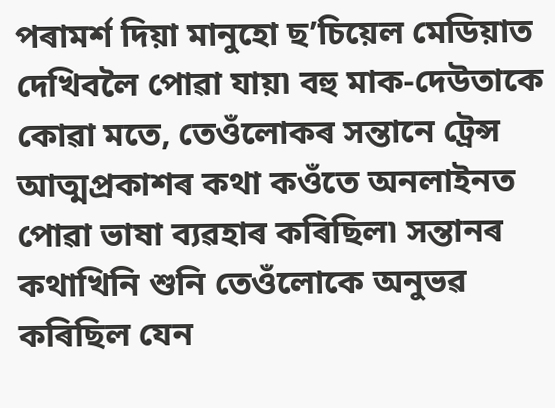পৰামৰ্শ দিয়া মানুহো ছ’চিয়েল মেডিয়াত দেখিবলৈ পোৱা যায়৷ বহু মাক-দেউতাকে কোৱা মতে, তেওঁলোকৰ সন্তানে ট্ৰেন্স আত্মপ্ৰকাশৰ কথা কওঁতে অনলাইনত পোৱা ভাষা ব্যৱহাৰ কৰিছিল৷ সন্তানৰ কথাখিনি শুনি তেওঁলোকে অনুভৱ কৰিছিল যেন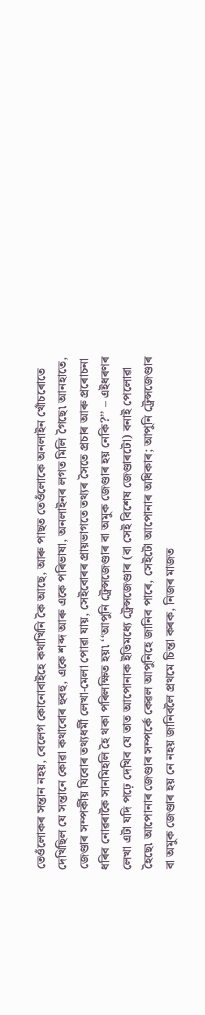তেওঁলোকৰ সন্তান নহয়, বেলেগ কোনোবাইহে কথাখিনি কৈ আছে, আৰু পাছত তেওঁলোকে অনলাইন খোঁচৰোতে দেখিছিল যে সন্তানে কোৱা কথাবোৰ হুবহু, একে শব্দ আৰু একে পৰিভাষা, অনলাইনৰ লগত মিলি গৈছে৷ আনহাতে, জেণ্ডাৰ সম্পৰ্কীয় যিবোৰ তথ্যধৰ্মী লেখা-মেলা পোৱা যায়, সেইবোৰৰ প্ৰায়ভাগতে তথ্যৰ সৈতে প্ৰচাৰ আৰু প্ৰৰোচনা ধৰিব নোৱৰাকৈ সানমিহলি হৈ থকা পৰিলক্ষিত হয়৷ ‘‘আপুনি ট্ৰেন্সজেণ্ডাৰ বা অমুক জেণ্ডাৰ হয় নেকি?’’ – এইধৰণৰ লেখা এটা যদি পঢ়ে দেখিব যে তাত আপোনাক ইতিমধ্যে ট্ৰেন্সজেণ্ডাৰ (বা সেই বিশেষ জেণ্ডাৰটো) বনাই পেলোৱা হৈছে৷ আপোনাৰ জেণ্ডাৰ সম্পৰ্কে কেৱল আপুনিহে জানিব পাৰে, সেইটো আপোনাৰ অধিকাৰ; আপুনি ট্ৰেন্সজেণ্ডাৰ বা অমুক জেণ্ডাৰ হয় নে নহয় জানিবলৈ প্ৰথমে চিন্তা কৰক, নিজৰ মাজত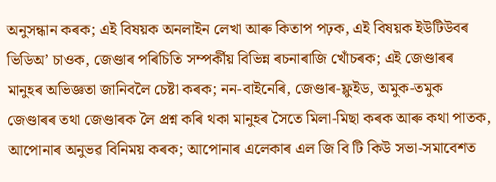অনুসন্ধান কৰক; এই বিষয়ক অনলাইন লেখা আৰু কিতাপ পঢ়ক, এই বিষয়ক ইউটিউবৰ ভিডিঅ’ চাওক, জেণ্ডাৰ পৰিচিতি সম্পৰ্কীয় বিভিন্ন ৰচনাৰাজি খোঁচৰক; এই জেণ্ডাৰৰ মানুহৰ অভিজ্ঞতা জানিবলৈ চেষ্টা কৰক; নন-বাইনেৰি, জেণ্ডাৰ-ফ্লুইড, অমুক-তমুক জেণ্ডাৰৰ তথা জেণ্ডাৰক লৈ প্ৰশ্ন কৰি থকা মানুহৰ সৈতে মিলা-মিছা কৰক আৰু কথা পাতক, আপোনাৰ অনুভৱ বিনিময় কৰক; আপোনাৰ এলেকাৰ এল জি বি টি কিউ সভা-সমাবেশত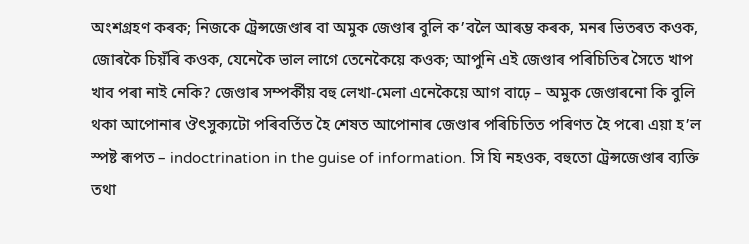অংশগ্ৰহণ কৰক; নিজকে ট্ৰেন্সজেণ্ডাৰ বা অমুক জেণ্ডাৰ বুলি ক’বলৈ আৰম্ভ কৰক, মনৰ ভিতৰত কওক, জোৰকৈ চিয়ঁৰি কওক, যেনেকৈ ভাল লাগে তেনেকৈয়ে কওক; আপুনি এই জেণ্ডাৰ পৰিচিতিৰ সৈতে খাপ খাব পৰা নাই নেকি? জেণ্ডাৰ সম্পৰ্কীয় বহু লেখা-মেলা এনেকৈয়ে আগ বাঢ়ে – অমুক জেণ্ডাৰনো কি বুলি থকা আপোনাৰ ঔৎসুক্যটো পৰিবৰ্তিত হৈ শেষত আপোনাৰ জেণ্ডাৰ পৰিচিতিত পৰিণত হৈ পৰে৷ এয়া হ’ল স্পষ্ট ৰূপত – indoctrination in the guise of information. সি যি নহওক, বহুতো ট্ৰেন্সজেণ্ডাৰ ব্যক্তি তথা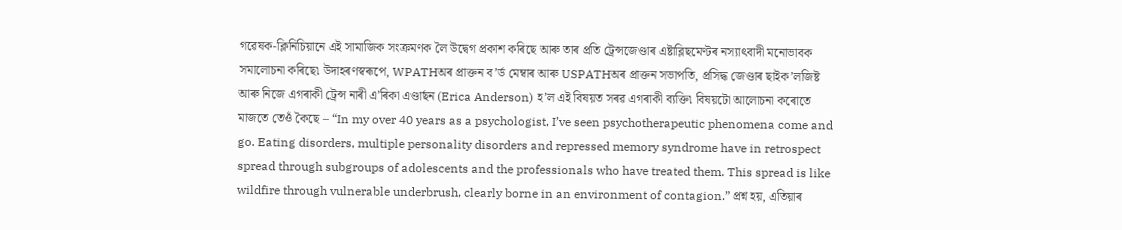গৱেষক-ক্লিনিচিয়ানে এই সামাজিক সংক্ৰমণক লৈ উদ্বেগ প্ৰকাশ কৰিছে আৰু তাৰ প্ৰতি ট্ৰেন্সজেণ্ডাৰ এষ্টাব্লিছমেণ্টৰ নস্যাৎবাদী মনোভাবক সমালোচনা কৰিছে৷ উদাহৰণস্বৰূপে, WPATHঅৰ প্ৰাক্তন ব’ৰ্ড মেম্বাৰ আৰু USPATHঅৰ প্ৰাক্তন সভাপতি, প্ৰসিদ্ধ জেণ্ডাৰ ছাইক’লজিষ্ট আৰু নিজে এগৰাকী ট্ৰেন্স নাৰী এ’ৰিকা এণ্ডাৰ্ছন (Erica Anderson) হ’ল এই বিষয়ত সৰৱ এগৰাকী ব্যক্তি৷ বিষয়টো আলোচনা কৰোতে মাজতে তেওঁ কৈছে – “In my over 40 years as a psychologist, I’ve seen psychotherapeutic phenomena come and go. Eating disorders, multiple personality disorders and repressed memory syndrome have in retrospect spread through subgroups of adolescents and the professionals who have treated them. This spread is like wildfire through vulnerable underbrush, clearly borne in an environment of contagion.” প্ৰশ্ন হয়, এতিয়াৰ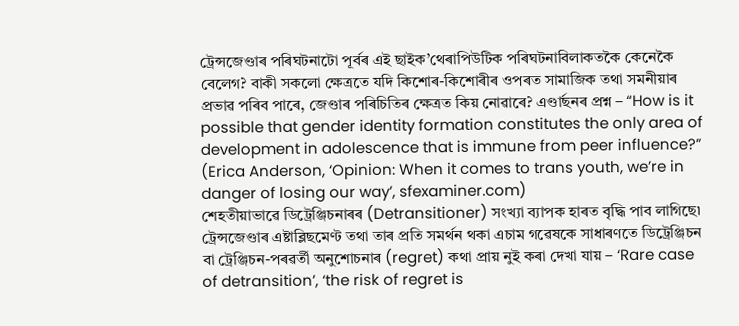ট্ৰেন্সজেণ্ডাৰ পৰিঘটনাটো পূৰ্বৰ এই ছাইক’থেৰাপিউটিক পৰিঘটনাবিলাকতকৈ কেনেকৈ বেলেগ? বাকী সকলো ক্ষেত্ৰতে যদি কিশোৰ-কিশোৰীৰ ওপৰত সামাজিক তথা সমনীয়াৰ প্ৰভাৱ পৰিব পাৰে, জেণ্ডাৰ পৰিচিতিৰ ক্ষেত্ৰত কিয় নোৱাৰে? এণ্ডাৰ্ছনৰ প্ৰশ্ন – “How is it possible that gender identity formation constitutes the only area of development in adolescence that is immune from peer influence?” (Erica Anderson, ‘Opinion: When it comes to trans youth, we’re in danger of losing our way’, sfexaminer.com)
শেহতীয়াভাৱে ডিট্ৰেঞ্জিচনাৰৰ (Detransitioner) সংখ্যা ব্যাপক হাৰত বৃদ্ধি পাব লাগিছে৷ ট্ৰেন্সজেণ্ডাৰ এষ্টাব্লিছমেণ্ট তথা তাৰ প্ৰতি সমৰ্থন থকা এচাম গৱেষকে সাধাৰণতে ডিট্ৰেঞ্জিচন বা ট্ৰেঞ্জিচন-পৰৱৰ্তী অনুশোচনাৰ (regret) কথা প্ৰায় নুই কৰা দেখা যায় – ‘Rare case of detransition’, ‘the risk of regret is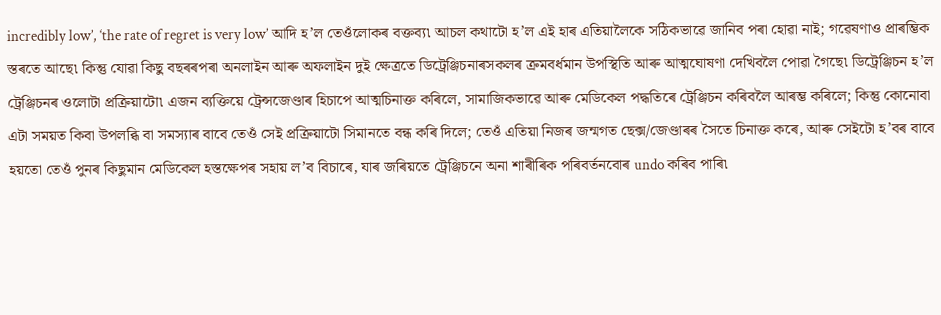incredibly low’, ‘the rate of regret is very low’ আদি হ’ল তেওঁলোকৰ বক্তব্য৷ আচল কথাটো হ’ল এই হাৰ এতিয়ালৈকে সঠিকভাৱে জানিব পৰা হোৱা নাই; গৱেষণাও প্ৰাৰম্ভিক স্তৰতে আছে৷ কিন্তু যোৱা কিছু বছৰৰপৰা অনলাইন আৰু অফলাইন দুই ক্ষেত্ৰতে ডিট্ৰেঞ্জিচনাৰসকলৰ ক্ৰমবৰ্ধমান উপস্থিতি আৰু আত্মঘোষণা দেখিবলৈ পোৱা গৈছে৷ ডিট্ৰেঞ্জিচন হ’ল ট্ৰেঞ্জিচনৰ ওলোটা প্ৰক্ৰিয়াটো৷ এজন ব্যক্তিয়ে ট্ৰেন্সজেণ্ডাৰ হিচাপে আত্মচিনাক্ত কৰিলে, সামাজিকভাৱে আৰু মেডিকেল পদ্ধতিৰে ট্ৰেঞ্জিচন কৰিবলৈ আৰম্ভ কৰিলে; কিন্তু কোনোবা এটা সময়ত কিবা উপলব্ধি বা সমস্যাৰ বাবে তেওঁ সেই প্ৰক্ৰিয়াটো সিমানতে বন্ধ কৰি দিলে; তেওঁ এতিয়া নিজৰ জন্মগত ছেক্স/জেণ্ডাৰৰ সৈতে চিনাক্ত কৰে, আৰু সেইটো হ’বৰ বাবে হয়তো তেওঁ পুনৰ কিছুমান মেডিকেল হস্তক্ষেপৰ সহায় ল’ব বিচাৰে, যাৰ জৰিয়তে ট্ৰেঞ্জিচনে অনা শাৰীৰিক পৰিবৰ্তনবোৰ undo কৰিব পাৰি৷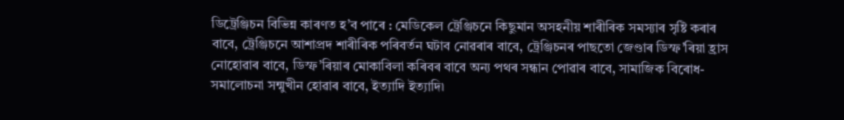ডিট্ৰেঞ্জিচন বিভিন্ন কাৰণত হ’ব পাৰে : মেডিকেল ট্ৰেঞ্জিচনে কিছুমান অসহনীয় শাৰীৰিক সমস্যাৰ সৃষ্টি কৰাৰ বাবে, ট্ৰেঞ্জিচনে আশাপ্ৰদ শাৰীৰিক পৰিবৰ্তন ঘটাব নোৱৰাৰ বাবে, ট্ৰেঞ্জিচনৰ পাছতো জেণ্ডাৰ ডিস্ফ’ৰিয়া হ্ৰাস নোহোৱাৰ বাবে, ডিস্ফ’ৰিয়াৰ মোকাবিলা কৰিবৰ বাবে অন্য পথৰ সন্ধান পোৱাৰ বাবে, সামাজিক বিৰোধ-সমালোচনা সন্মুখীন হোৱাৰ বাবে, ইত্যাদি ইত্যাদি৷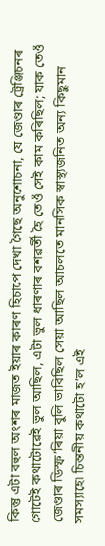কিন্তু এটা বহুল অংশৰ মাজত ইয়াৰ কাৰণ হিচাপে দেখা গৈছে অনুশোচনা, যে জেণ্ডাৰ ট্ৰেঞ্জিচনৰ গোটেই কথাটোৱেই ভুল আছিল, এটা ভুল ধাৰণাৰ বশৱৰ্তী হৈ তেওঁ সেই কাম কৰিছিল; যাক তেওঁ জেণ্ডাৰ ডিস্ফ’ৰিয়া বুলি ভাবিছিল সেয়া আছিল আচলতে মানসিক স্বাস্থ্যজনিত অন্য কিছুমান সমস্যাহে৷ চিন্তনীয় কথাটো হ’ল এই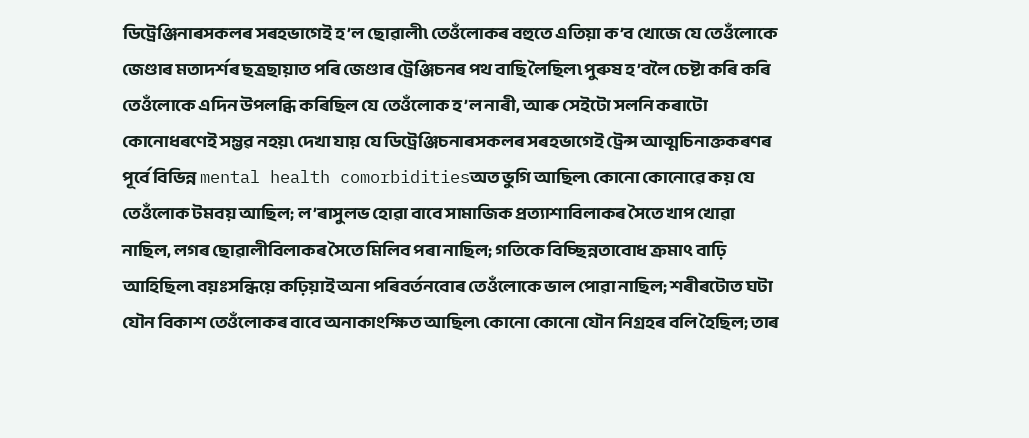ডিট্ৰেঞ্জিনাৰসকলৰ সৰহভাগেই হ’ল ছোৱালী৷ তেওঁলোকৰ বহুতে এতিয়া ক’ব খোজে যে তেওঁলোকে জেণ্ডাৰ মতাদৰ্শৰ ছত্ৰছায়াত পৰি জেণ্ডাৰ ট্ৰেঞ্জিচনৰ পথ বাছি লৈছিল৷ পুৰুষ হ’বলৈ চেষ্টা কৰি কৰি তেওঁলোকে এদিন উপলব্ধি কৰিছিল যে তেওঁলোক হ’ল নাৰী, আৰু সেইটো সলনি কৰাটো কোনোধৰণেই সম্ভৱ নহয়৷ দেখা যায় যে ডিট্ৰেঞ্জিচনাৰসকলৰ সৰহভাগেই ট্ৰেন্স আত্মচিনাক্তকৰণৰ পূৰ্বে বিভিন্ন mental health comorbiditiesঅত ভুগি আছিল৷ কোনো কোনোৱে কয় যে তেওঁলোক টমবয় আছিল; ল’ৰাসুলভ হোৱা বাবে সামাজিক প্ৰত্যাশাবিলাকৰ সৈতে খাপ খোৱা নাছিল, লগৰ ছোৱালীবিলাকৰ সৈতে মিলিব পৰা নাছিল; গতিকে বিচ্ছিন্নতাবোধ ক্ৰমাৎ বাঢ়ি আহিছিল৷ বয়ঃসন্ধিয়ে কঢ়িয়াই অনা পৰিবৰ্তনবোৰ তেওঁলোকে ভাল পোৱা নাছিল; শৰীৰটোত ঘটা যৌন বিকাশ তেওঁলোকৰ বাবে অনাকাংক্ষিত আছিল৷ কোনো কোনো যৌন নিগ্ৰহৰ বলি হৈছিল; তাৰ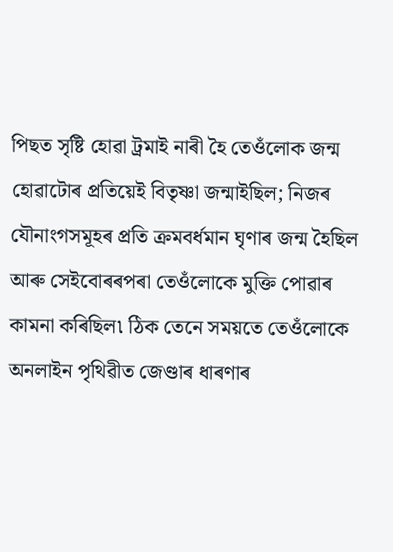পিছত সৃষ্টি হোৱা ট্ৰমাই নাৰী হৈ তেওঁলোক জন্ম হোৱাটোৰ প্ৰতিয়েই বিতৃষ্ণা জন্মাইছিল; নিজৰ যৌনাংগসমূহৰ প্ৰতি ক্ৰমবৰ্ধমান ঘৃণাৰ জন্ম হৈছিল আৰু সেইবোৰৰপৰা তেওঁলোকে মুক্তি পোৱাৰ কামনা কৰিছিল৷ ঠিক তেনে সময়তে তেওঁলোকে অনলাইন পৃথিৱীত জেণ্ডাৰ ধাৰণাৰ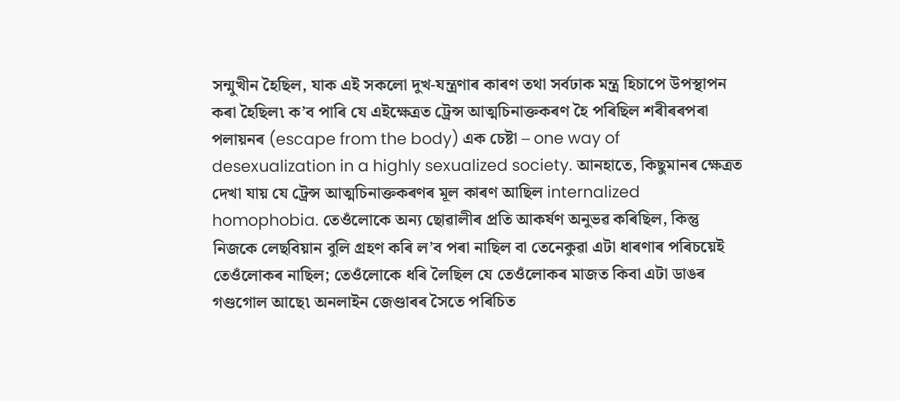সন্মুখীন হৈছিল, যাক এই সকলো দুখ-যন্ত্ৰণাৰ কাৰণ তথা সৰ্বঢাক মন্ত্ৰ হিচাপে উপস্থাপন কৰা হৈছিল৷ ক’ব পাৰি যে এইক্ষেত্ৰত ট্ৰেন্স আত্মচিনাক্তকৰণ হৈ পৰিছিল শৰীৰৰপৰা পলায়নৰ (escape from the body) এক চেষ্টা – one way of desexualization in a highly sexualized society. আনহাতে, কিছুমানৰ ক্ষেত্ৰত দেখা যায় যে ট্ৰেন্স আত্মচিনাক্তকৰণৰ মূল কাৰণ আছিল internalized homophobia. তেওঁলোকে অন্য ছোৱালীৰ প্ৰতি আকৰ্ষণ অনুভৱ কৰিছিল, কিন্তু নিজকে লেছবিয়ান বুলি গ্ৰহণ কৰি ল’ব পৰা নাছিল বা তেনেকুৱা এটা ধাৰণাৰ পৰিচয়েই তেওঁলোকৰ নাছিল; তেওঁলোকে ধৰি লৈছিল যে তেওঁলোকৰ মাজত কিবা এটা ডাঙৰ গণ্ডগোল আছে৷ অনলাইন জেণ্ডাৰৰ সৈতে পৰিচিত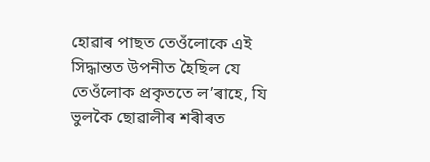হোৱাৰ পাছত তেওঁলোকে এই সিদ্ধান্তত উপনীত হৈছিল যে তেওঁলোক প্ৰকৃততে ল’ৰাহে, যি ভুলকৈ ছোৱালীৰ শৰীৰত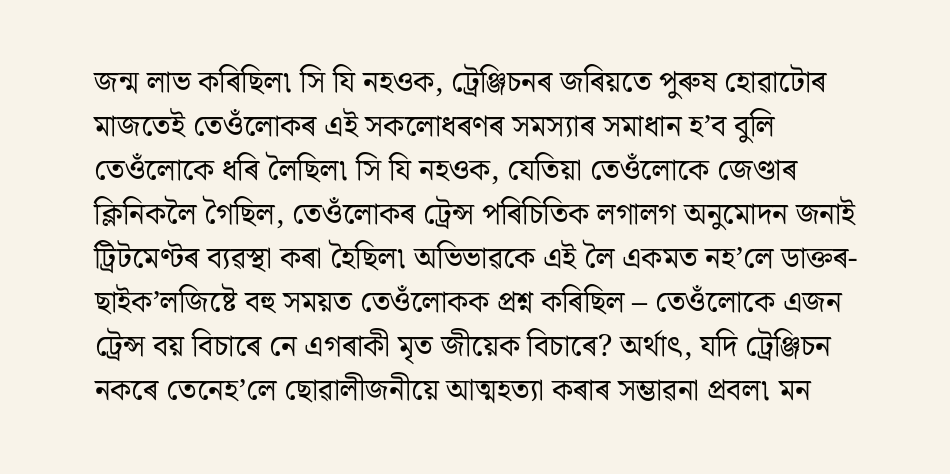জন্ম লাভ কৰিছিল৷ সি যি নহওক, ট্ৰেঞ্জিচনৰ জৰিয়তে পুৰুষ হোৱাটোৰ মাজতেই তেওঁলোকৰ এই সকলোধৰণৰ সমস্যাৰ সমাধান হ’ব বুলি তেওঁলোকে ধৰি লৈছিল৷ সি যি নহওক, যেতিয়া তেওঁলোকে জেণ্ডাৰ ক্লিনিকলৈ গৈছিল, তেওঁলোকৰ ট্ৰেন্স পৰিচিতিক লগালগ অনুমোদন জনাই ট্ৰিটমেণ্টৰ ব্যৱস্থা কৰা হৈছিল৷ অভিভাৱকে এই লৈ একমত নহ’লে ডাক্তৰ-ছাইক’লজিষ্টে বহু সময়ত তেওঁলোকক প্ৰশ্ন কৰিছিল – তেওঁলোকে এজন ট্ৰেন্স বয় বিচাৰে নে এগৰাকী মৃত জীয়েক বিচাৰে? অৰ্থাৎ, যদি ট্ৰেঞ্জিচন নকৰে তেনেহ’লে ছোৱালীজনীয়ে আত্মহত্যা কৰাৰ সম্ভাৱনা প্ৰবল৷ মন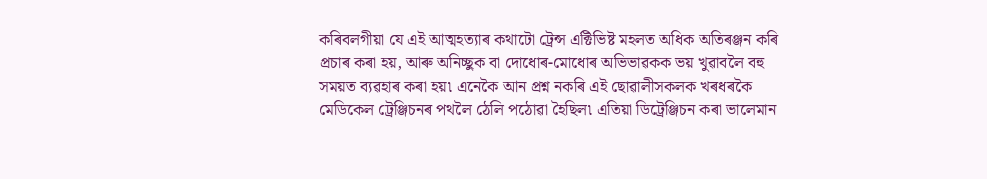কৰিবলগীয়া যে এই আত্মহত্যাৰ কথাটো ট্ৰেন্স এক্টিভিষ্ট মহলত অধিক অতিৰঞ্জন কৰি প্ৰচাৰ কৰা হয়, আৰু অনিচ্ছুক বা দোধোৰ-মোধোৰ অভিভাৱকক ভয় খুৱাবলৈ বহু সময়ত ব্যৱহাৰ কৰা হয়৷ এনেকৈ আন প্ৰশ্ন নকৰি এই ছোৱালীসকলক খৰধৰকৈ মেডিকেল ট্ৰেঞ্জিচনৰ পথলৈ ঠেলি পঠোৱা হৈছিল৷ এতিয়া ডিট্ৰেঞ্জিচন কৰা ভালেমান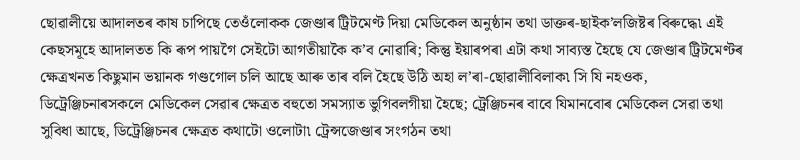ছোৱালীয়ে আদালতৰ কাষ চাপিছে তেওঁলোকক জেণ্ডাৰ ট্ৰিটমেণ্ট দিয়া মেডিকেল অনুষ্ঠান তথা ডাক্তৰ-ছাইক’লজিষ্টৰ বিৰুদ্ধে৷ এই কেছসমূহে আদালতত কি ৰূপ পায়গৈ সেইটো আগতীয়াকৈ ক’ব নোৱাৰি; কিন্তু ইয়াৰপৰা এটা কথা সাব্যস্ত হৈছে যে জেণ্ডাৰ ট্ৰিটমেণ্টৰ ক্ষেত্ৰখনত কিছুমান ভয়ানক গণ্ডগোল চলি আছে আৰু তাৰ বলি হৈছে উঠি অহা ল’ৰা-ছোৱালীবিলাক৷ সি যি নহওক, ডিট্ৰেঞ্জিচনাৰসকলে মেডিকেল সেৱাৰ ক্ষেত্ৰত বহুতো সমস্যাত ভুগিবলগীয়া হৈছে; ট্ৰেঞ্জিচনৰ বাবে যিমানবোৰ মেডিকেল সেৱা তথা সুবিধা আছে, ডিট্ৰেঞ্জিচনৰ ক্ষেত্ৰত কথাটো ওলোটা৷ ট্ৰেন্সজেণ্ডাৰ সংগঠন তথা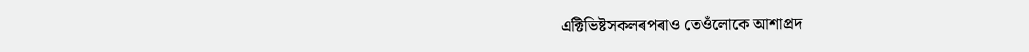এক্টিভিষ্টসকলৰপৰাও তেওঁলোকে আশাপ্ৰদ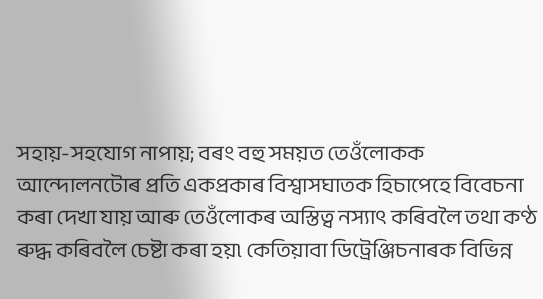সহায়-সহযোগ নাপায়; বৰং বহু সময়ত তেওঁলোকক আন্দোলনটোৰ প্ৰতি একপ্ৰকাৰ বিশ্বাসঘাতক হিচাপেহে বিবেচনা কৰা দেখা যায় আৰু তেওঁলোকৰ অস্তিত্ব নস্যাৎ কৰিবলৈ তথা কণ্ঠ ৰুদ্ধ কৰিবলৈ চেষ্টা কৰা হয়৷ কেতিয়াবা ডিট্ৰেঞ্জিচনাৰক বিভিন্ন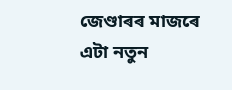জেণ্ডাৰৰ মাজৰে এটা নতুন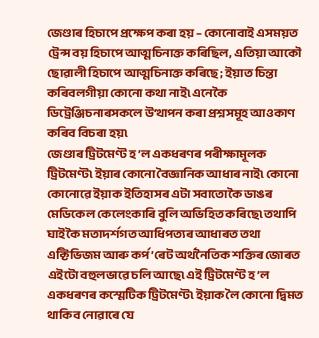জেণ্ডাৰ হিচাপে প্ৰক্ষেপ কৰা হয় – কোনোবাই এসময়ত ট্ৰেন্স বয় হিচাপে আত্মচিনাক্ত কৰিছিল, এতিয়া আকৌ ছোৱালী হিচাপে আত্মচিনাক্ত কৰিছে; ইয়াত চিন্তা কৰিবলগীয়া কোনো কথা নাই৷ এনেকৈ ডিট্ৰেঞ্জিচনাৰসকলে উত্থাপন কৰা প্ৰশ্নসমূহ আওকাণ কৰিব বিচৰা হয়৷
জেণ্ডাৰ ট্ৰিটমেণ্ট হ’ল একধৰণৰ পৰীক্ষামূলক ট্ৰিটমেণ্ট৷ ইয়াৰ কোনো বৈজ্ঞানিক আধাৰ নাই৷ কোনো কোনোৱে ইয়াক ইতিহাসৰ এটা সবাতোকৈ ডাঙৰ মেডিকেল কেলেংকাৰি বুলি অভিহিত কৰিছে৷ তথাপি ঘাইকৈ মতাদৰ্শগত আধিপত্যৰ আধাৰত তথা এক্টিভিজম আৰু কৰ্প’ৰেট অৰ্থনৈতিক শক্তিৰ জোৰত এইটো বহুলভাৱে চলি আছে৷ এই ট্ৰিটমেণ্ট হ’ল একধৰণৰ কস্মেটিক ট্ৰিটমেণ্ট৷ ইয়াক লৈ কোনো দ্বিমত থাকিব নোৱাৰে যে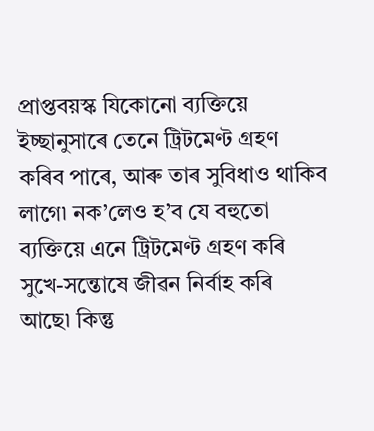প্ৰাপ্তবয়স্ক যিকোনো ব্যক্তিয়ে ইচ্ছানুসাৰে তেনে ট্ৰিটমেণ্ট গ্ৰহণ কৰিব পাৰে, আৰু তাৰ সুবিধাও থাকিব লাগে৷ নক’লেও হ’ব যে বহুতো ব্যক্তিয়ে এনে ট্ৰিটমেণ্ট গ্ৰহণ কৰি সুখে-সন্তোষে জীৱন নিৰ্বাহ কৰি আছে৷ কিন্তু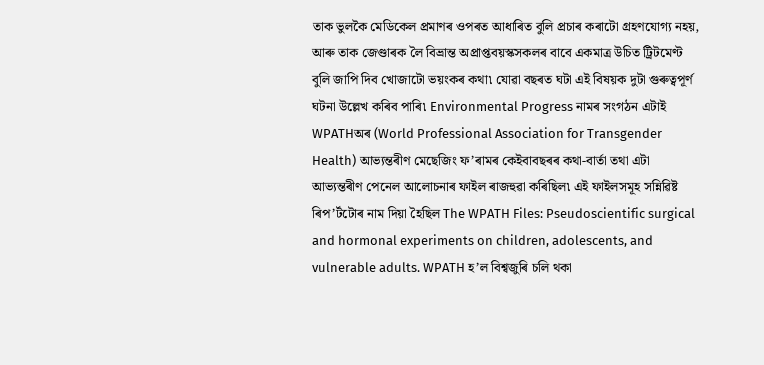তাক ভুলকৈ মেডিকেল প্ৰমাণৰ ওপৰত আধাৰিত বুলি প্ৰচাৰ কৰাটো গ্ৰহণযোগ্য নহয়, আৰু তাক জেণ্ডাৰক লৈ বিভ্ৰান্ত অপ্ৰাপ্তবয়স্কসকলৰ বাবে একমাত্ৰ উচিত ট্ৰিটমেণ্ট বুলি জাপি দিব খোজাটো ভয়ংকৰ কথা৷ যোৱা বছৰত ঘটা এই বিষয়ক দুটা গুৰুত্বপূৰ্ণ ঘটনা উল্লেখ কৰিব পাৰি৷ Environmental Progress নামৰ সংগঠন এটাই WPATHঅৰ (World Professional Association for Transgender Health) আভ্যন্তৰীণ মেছেজিং ফ’ৰামৰ কেইবাবছৰৰ কথা-বাৰ্তা তথা এটা আভ্যন্তৰীণ পেনেল আলোচনাৰ ফাইল ৰাজহুৱা কৰিছিল৷ এই ফাইলসমূহ সন্নিৱিষ্ট ৰিপ’ৰ্টটোৰ নাম দিয়া হৈছিল The WPATH Files: Pseudoscientific surgical and hormonal experiments on children, adolescents, and vulnerable adults. WPATH হ’ল বিশ্বজুৰি চলি থকা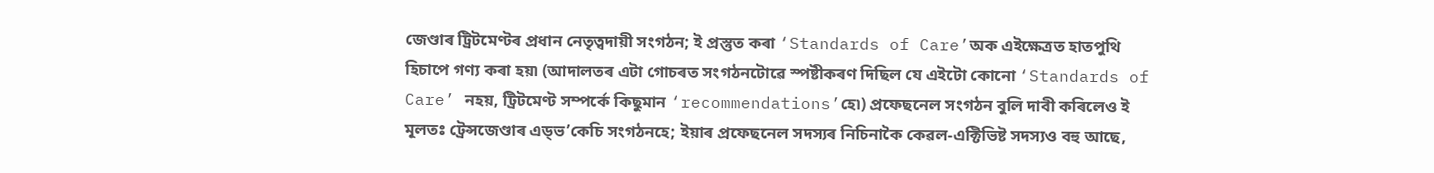জেণ্ডাৰ ট্ৰিটমেণ্টৰ প্ৰধান নেতৃত্বদায়ী সংগঠন; ই প্ৰস্তুত কৰা ‘Standards of Care’অক এইক্ষেত্ৰত হাতপুথি হিচাপে গণ্য কৰা হয়৷ (আদালতৰ এটা গোচৰত সংগঠনটোৱে স্পষ্টীকৰণ দিছিল যে এইটো কোনো ‘Standards of Care’ নহয়, ট্ৰিটমেণ্ট সম্পৰ্কে কিছুমান ‘recommendations’হে৷) প্ৰফেছনেল সংগঠন বুলি দাবী কৰিলেও ই মূলতঃ ট্ৰেন্সজেণ্ডাৰ এড্ভ’কেচি সংগঠনহে; ইয়াৰ প্ৰফেছনেল সদস্যৰ নিচিনাকৈ কেৱল-এক্টিভিষ্ট সদস্যও বহু আছে,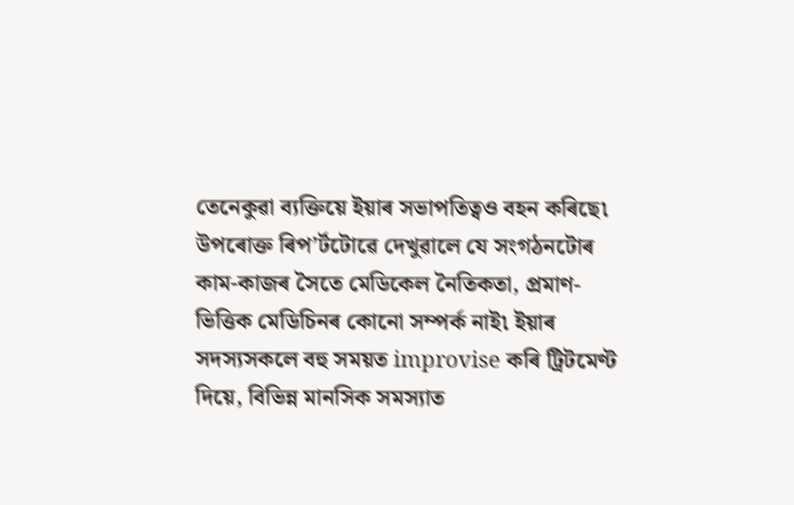তেনেকুৱা ব্যক্তিয়ে ইয়াৰ সভাপতিত্বও বহন কৰিছে৷ উপৰোক্ত ৰিপ’ৰ্টটোৱে দেখুৱালে যে সংগঠনটোৰ কাম-কাজৰ সৈতে মেডিকেল নৈতিকতা, প্ৰমাণ-ভিত্তিক মেডিচিনৰ কোনো সম্পৰ্ক নাই৷ ইয়াৰ সদস্যসকলে বহু সময়ত improvise কৰি ট্ৰিটমেণ্ট দিয়ে, বিভিন্ন মানসিক সমস্যাত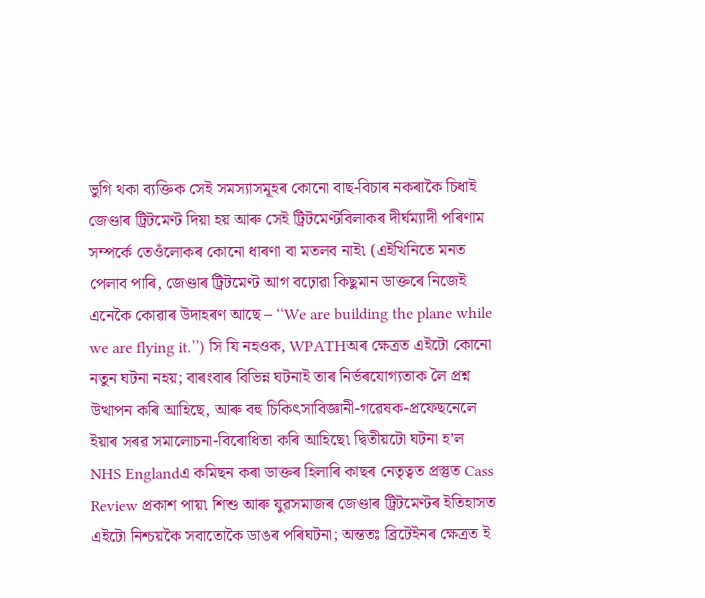ভুগি থকা ব্যক্তিক সেই সমস্যাসমূহৰ কোনো বাছ-বিচাৰ নকৰাকৈ চিধাই জেণ্ডাৰ ট্ৰিটমেণ্ট দিয়া হয় আৰু সেই ট্ৰিটমেণ্টবিলাকৰ দীৰ্ঘম্যাদী পৰিণাম সম্পৰ্কে তেওঁলোকৰ কোনো ধাৰণা বা মতলব নাই৷ (এইখিনিতে মনত পেলাব পাৰি, জেণ্ডাৰ ট্ৰিটমেণ্ট আগ বঢ়োৱা কিছুমান ডাক্তৰে নিজেই এনেকৈ কোৱাৰ উদাহৰণ আছে – ‘‘We are building the plane while we are flying it.’’) সি যি নহওক, WPATHঅৰ ক্ষেত্ৰত এইটো কোনো নতুন ঘটনা নহয়; বাৰংবাৰ বিভিন্ন ঘটনাই তাৰ নিৰ্ভৰযোগ্যতাক লৈ প্ৰশ্ন উত্থাপন কৰি আহিছে, আৰু বহু চিকিৎসাবিজ্ঞানী-গৱেষক-প্ৰফেছনেলে ইয়াৰ সৰৱ সমালোচনা-বিৰোধিতা কৰি আহিছে৷ দ্বিতীয়টো ঘটনা হ’ল NHS Englandএ কমিছন কৰা ডাক্তৰ হিলাৰি কাছৰ নেতৃত্বত প্ৰস্তুত Cass Review প্ৰকাশ পায়৷ শিশু আৰু যুৱসমাজৰ জেণ্ডাৰ ট্ৰিটমেণ্টৰ ইতিহাসত এইটো নিশ্চয়কৈ সবাতোকৈ ডাঙৰ পৰিঘটনা; অন্ততঃ ব্ৰিটেইনৰ ক্ষেত্ৰত ই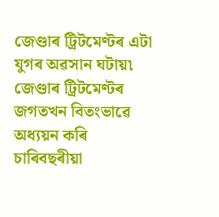জেণ্ডাৰ ট্ৰিটমেণ্টৰ এটা যুগৰ অৱসান ঘটায়৷ জেণ্ডাৰ ট্ৰিটমেণ্টৰ জগতখন বিতংভাৱে অধ্যয়ন কৰি চাৰিবছৰীয়া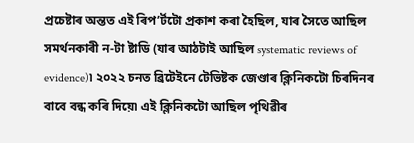প্ৰচেষ্টাৰ অন্তত এই ৰিপ’ৰ্টটো প্ৰকাশ কৰা হৈছিল, যাৰ সৈতে আছিল সমৰ্থনকাৰী ন-টা ষ্টাডি (যাৰ আঠটাই আছিল systematic reviews of evidence)৷ ২০২২ চনত ব্ৰিটেইনে টেভিষ্টক জেণ্ডাৰ ক্লিনিকটো চিৰদিনৰ বাবে বন্ধ কৰি দিয়ে৷ এই ক্লিনিকটো আছিল পৃথিৱীৰ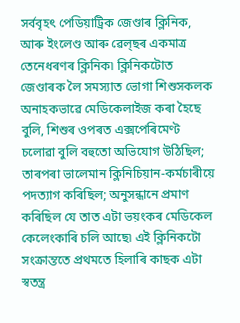সৰ্ববৃহৎ পেডিয়াট্ৰিক জেণ্ডাৰ ক্লিনিক, আৰু ইংলেণ্ড আৰু ৱেল্ছৰ একমাত্ৰ তেনেধৰণৰ ক্লিনিক৷ ক্লিনিকটোত জেণ্ডাৰক লৈ সমস্যাত ভোগা শিশুসকলক অনাহকভাৱে মেডিকেলাইজ কৰা হৈছে বুলি, শিশুৰ ওপৰত এক্সপেৰিমেণ্ট চলোৱা বুলি বহুতো অভিযোগ উঠিছিল; তাৰপৰা ভালেমান ক্লিনিচিয়ান-কৰ্মচাৰীয়ে পদত্যাগ কৰিছিল; অনুসন্ধানে প্ৰমাণ কৰিছিল যে তাত এটা ভয়ংকৰ মেডিকেল কেলেংকাৰি চলি আছে৷ এই ক্লিনিকটো সংক্ৰান্ততে প্ৰথমতে হিলাৰি কাছক এটা স্বতন্ত্ৰ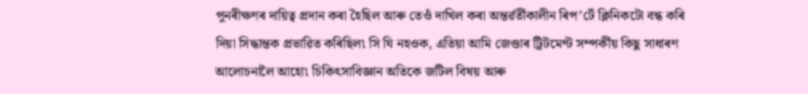পুনৰীক্ষণৰ দায়িত্ব প্ৰদান কৰা হৈছিল আৰু তেওঁ দাখিল কৰা অন্তৰ্ৱৰ্তীকালীন ৰিপ’ৰ্টে ক্লিনিকটো বন্ধ কৰি দিয়া সিদ্ধান্তক প্ৰভাৱিত কৰিছিল৷ সি যি নহওক, এতিয়া আমি জেণ্ডাৰ ট্ৰিটমেণ্ট সম্পৰ্কীয় কিছু সাধাৰণ আলোচনালৈ আহো৷ চিকিৎসাবিজ্ঞান অতিকে জটিল বিষয় আৰু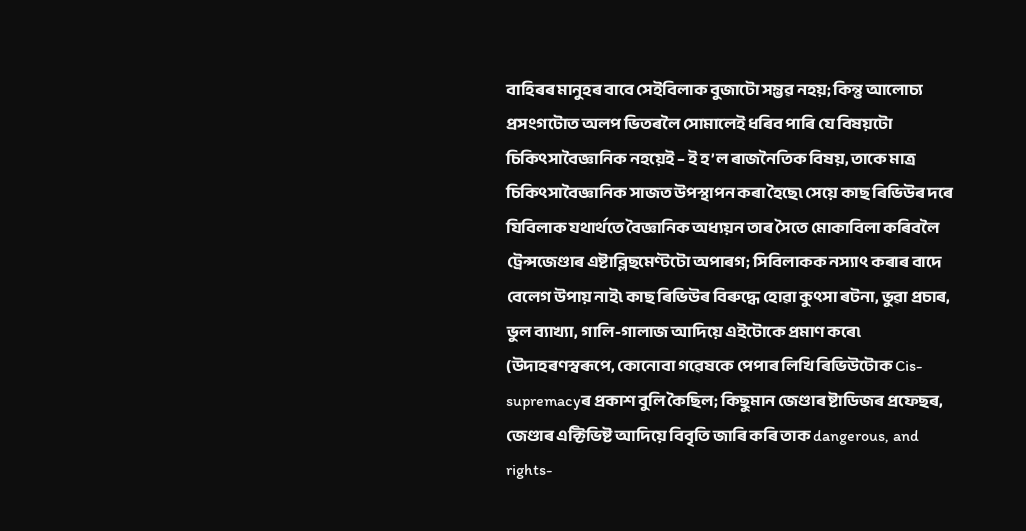বাহিৰৰ মানুহৰ বাবে সেইবিলাক বুজাটো সম্ভৱ নহয়; কিন্তু আলোচ্য প্ৰসংগটোত অলপ ভিতৰলৈ সোমালেই ধৰিব পাৰি যে বিষয়টো চিকিৎসাবৈজ্ঞানিক নহয়েই – ই হ’ল ৰাজনৈতিক বিষয়, তাকে মাত্ৰ চিকিৎসাবৈজ্ঞানিক সাজত উপস্থাপন কৰা হৈছে৷ সেয়ে কাছ ৰিভিউৰ দৰে যিবিলাক যথাৰ্থতে বৈজ্ঞানিক অধ্যয়ন তাৰ সৈতে মোকাবিলা কৰিবলৈ ট্ৰেন্সজেণ্ডাৰ এষ্টাব্লিছমেণ্টটো অপাৰগ; সিবিলাকক নস্যাৎ কৰাৰ বাদে বেলেগ উপায় নাই৷ কাছ ৰিভিউৰ বিৰুদ্ধে হোৱা কুৎসা ৰটনা, ভুৱা প্ৰচাৰ, ভুল ব্যাখ্যা, গালি-গালাজ আদিয়ে এইটোকে প্ৰমাণ কৰে৷ (উদাহৰণস্বৰূপে, কোনোবা গৱেষকে পেপাৰ লিখি ৰিভিউটোক Cis-supremacyৰ প্ৰকাশ বুলি কৈছিল; কিছুমান জেণ্ডাৰ ষ্টাডিজৰ প্ৰফেছৰ, জেণ্ডাৰ এক্টিভিষ্ট আদিয়ে বিবৃতি জাৰি কৰি তাক dangerous, and rights-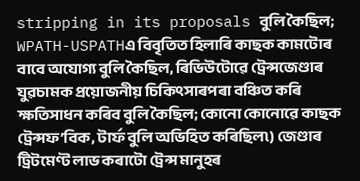stripping in its proposals বুলি কৈছিল; WPATH-USPATHএ বিবৃতিত হিলাৰি কাছক কামটোৰ বাবে অযোগ্য বুলি কৈছিল, ৰিভিউটোৱে ট্ৰেন্সজেণ্ডাৰ যুৱচামক প্ৰয়োজনীয় চিকিৎসাৰপৰা বঞ্চিত কৰি ক্ষতিসাধন কৰিব বুলি কৈছিল; কোনো কোনোৱে কাছক ট্ৰেন্সফ’বিক, টাৰ্ফ বুলি অভিহিত কৰিছিল৷) জেণ্ডাৰ ট্ৰিটমেণ্ট লাভ কৰাটো ট্ৰেন্স মানুহৰ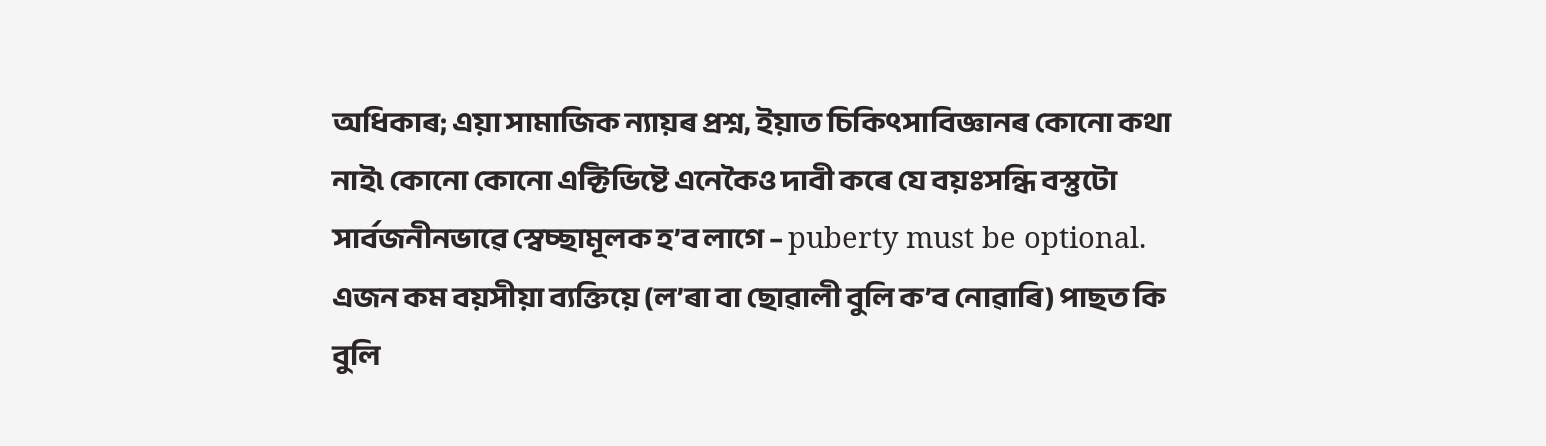অধিকাৰ; এয়া সামাজিক ন্যায়ৰ প্ৰশ্ন, ইয়াত চিকিৎসাবিজ্ঞানৰ কোনো কথা নাই৷ কোনো কোনো এক্টিভিষ্টে এনেকৈও দাবী কৰে যে বয়ঃসন্ধি বস্তুটো সাৰ্বজনীনভাৱে স্বেচ্ছামূলক হ’ব লাগে – puberty must be optional. এজন কম বয়সীয়া ব্যক্তিয়ে (ল’ৰা বা ছোৱালী বুলি ক’ব নোৱাৰি) পাছত কি বুলি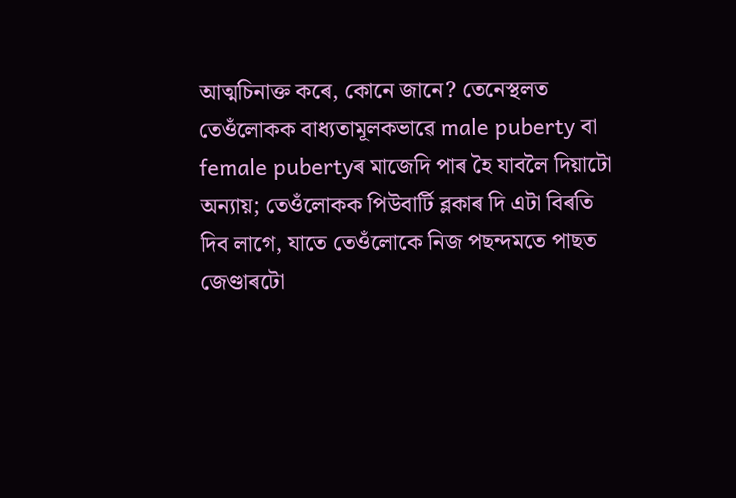আত্মচিনাক্ত কৰে, কোনে জানে? তেনেস্থলত তেওঁলোকক বাধ্যতামূলকভাৱে male puberty বা female pubertyৰ মাজেদি পাৰ হৈ যাবলৈ দিয়াটো অন্যায়; তেওঁলোকক পিউবাৰ্টি ব্লকাৰ দি এটা বিৰতি দিব লাগে, যাতে তেওঁলোকে নিজ পছন্দমতে পাছত জেণ্ডাৰটো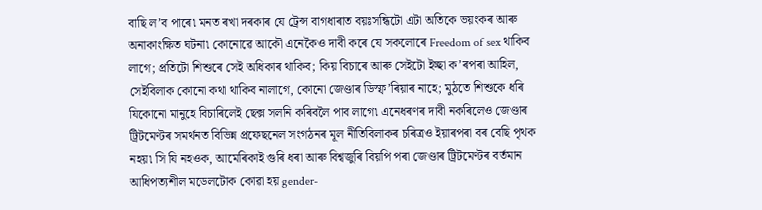বাছি ল’ব পাৰে৷ মনত ৰখা দৰকাৰ যে ট্ৰেন্স বাগধাৰাত বয়ঃসন্ধিটো এটা অতিকে ভয়ংকৰ আৰু অনাকাংক্ষিত ঘটনা৷ কোনোৱে আকৌ এনেকৈও দাবী কৰে যে সকলোৰে Freedom of sex থাকিব লাগে; প্ৰতিটো শিশুৰে সেই অধিকাৰ থাকিব; কিয় বিচাৰে আৰু সেইটো ইচ্ছা ক’ৰপৰা আহিল, সেইবিলাক কোনো কথা থাকিব নালাগে, কোনো জেণ্ডাৰ ডিস্ফ’ৰিয়াৰ নাহে; মুঠতে শিশুকে ধৰি যিকোনো মানুহে বিচাৰিলেই ছেক্স সলনি কৰিবলৈ পাব লাগে৷ এনেধৰণৰ দাবী নকৰিলেও জেণ্ডাৰ ট্ৰিটমেণ্টৰ সমৰ্থনত বিভিন্ন প্ৰফেছনেল সংগঠনৰ মূল নীতিবিলাকৰ চৰিত্ৰও ইয়াৰপৰা বৰ বেছি পৃথক নহয়৷ সি যি নহওক, আমেৰিকাই গুৰি ধৰা আৰু বিশ্বজুৰি বিয়পি পৰা জেণ্ডাৰ ট্ৰিটমেণ্টৰ বৰ্তমান আধিপত্যশীল মডেলটোক কোৱা হয় gender-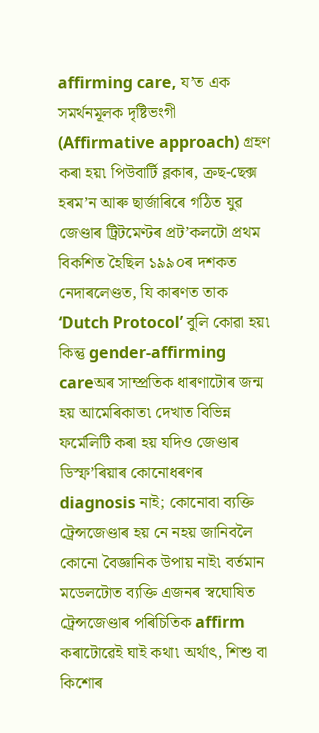affirming care, য’ত এক সমৰ্থনমূলক দৃষ্টিভংগী (Affirmative approach) গ্ৰহণ কৰা হয়৷ পিউবাৰ্টি ব্লকাৰ, ক্ৰছ-ছেক্স হৰম’ন আৰু ছাৰ্জাৰিৰে গঠিত যুৱ জেণ্ডাৰ ট্ৰিটমেণ্টৰ প্ৰট’কলটো প্ৰথম বিকশিত হৈছিল ১৯৯০ৰ দশকত নেদাৰলেণ্ডত, যি কাৰণত তাক ‘Dutch Protocol’ বুলি কোৱা হয়৷ কিন্তু gender-affirming careঅৰ সাম্প্ৰতিক ধাৰণাটোৰ জন্ম হয় আমেৰিকাত৷ দেখাত বিভিন্ন ফৰ্মেলিটি কৰা হয় যদিও জেণ্ডাৰ ডিস্ফ’ৰিয়াৰ কোনোধৰণৰ diagnosis নাই; কোনোবা ব্যক্তি ট্ৰেন্সজেণ্ডাৰ হয় নে নহয় জানিবলৈ কোনো বৈজ্ঞানিক উপায় নাই৷ বৰ্তমান মডেলটোত ব্যক্তি এজনৰ স্বঘোষিত ট্ৰেন্সজেণ্ডাৰ পৰিচিতিক affirm কৰাটোৱেই ঘাই কথা৷ অৰ্থাৎ, শিশু বা কিশোৰ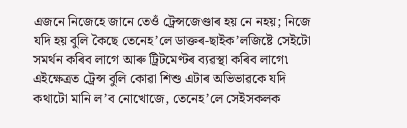এজনে নিজেহে জানে তেওঁ ট্ৰেন্সজেণ্ডাৰ হয় নে নহয়; নিজে যদি হয় বুলি কৈছে তেনেহ’লে ডাক্তৰ-ছাইক’লজিষ্টে সেইটো সমৰ্থন কৰিব লাগে আৰু ট্ৰিটমেণ্টৰ ব্যৱস্থা কৰিব লাগে৷ এইক্ষেত্ৰত ট্ৰেন্স বুলি কোৱা শিশু এটাৰ অভিভাৱকে যদি কথাটো মানি ল’ব নোখোজে, তেনেহ’লে সেইসকলক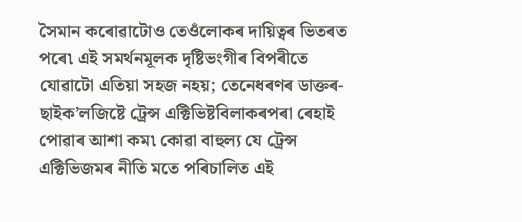সৈমান কৰোৱাটোও তেওঁলোকৰ দায়িত্বৰ ভিতৰত পৰে৷ এই সমৰ্থনমূলক দৃষ্টিভংগীৰ বিপৰীতে যোৱাটো এতিয়া সহজ নহয়; তেনেধৰণৰ ডাক্তৰ-ছাইক’লজিষ্টে ট্ৰেন্স এক্টিভিষ্টবিলাকৰপৰা ৰেহাই পোৱাৰ আশা কম৷ কোৱা বাহুল্য যে ট্ৰেন্স এক্টিভিজমৰ নীতি মতে পৰিচালিত এই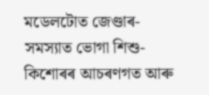মডেলটোত জেণ্ডাৰ-সমস্যাত ভোগা শিশু-কিশোৰৰ আচৰণগত আৰু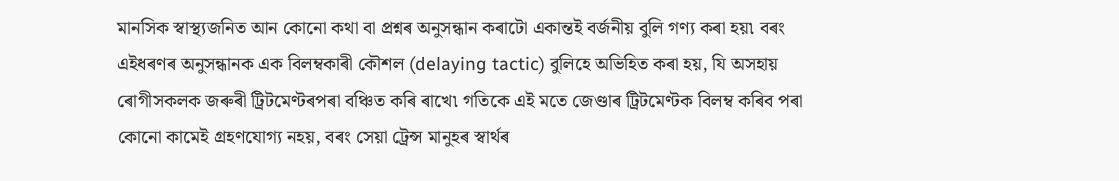মানসিক স্বাস্থ্যজনিত আন কোনো কথা বা প্ৰশ্নৰ অনুসন্ধান কৰাটো একান্তই বৰ্জনীয় বুলি গণ্য কৰা হয়৷ বৰং এইধৰণৰ অনুসন্ধানক এক বিলম্বকাৰী কৌশল (delaying tactic) বুলিহে অভিহিত কৰা হয়, যি অসহায় ৰোগীসকলক জৰুৰী ট্ৰিটমেণ্টৰপৰা বঞ্চিত কৰি ৰাখে৷ গতিকে এই মতে জেণ্ডাৰ ট্ৰিটমেণ্টক বিলম্ব কৰিব পৰা কোনো কামেই গ্ৰহণযোগ্য নহয়, বৰং সেয়া ট্ৰেন্স মানুহৰ স্বাৰ্থৰ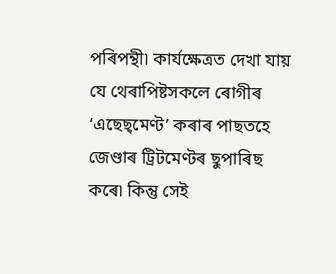পৰিপন্থী৷ কাৰ্যক্ষেত্ৰত দেখা যায় যে থেৰাপিষ্টসকলে ৰোগীৰ ‘এছেছ্মেণ্ট’ কৰাৰ পাছতহে জেণ্ডাৰ ট্ৰিটমেণ্টৰ ছুপাৰিছ কৰে৷ কিন্তু সেই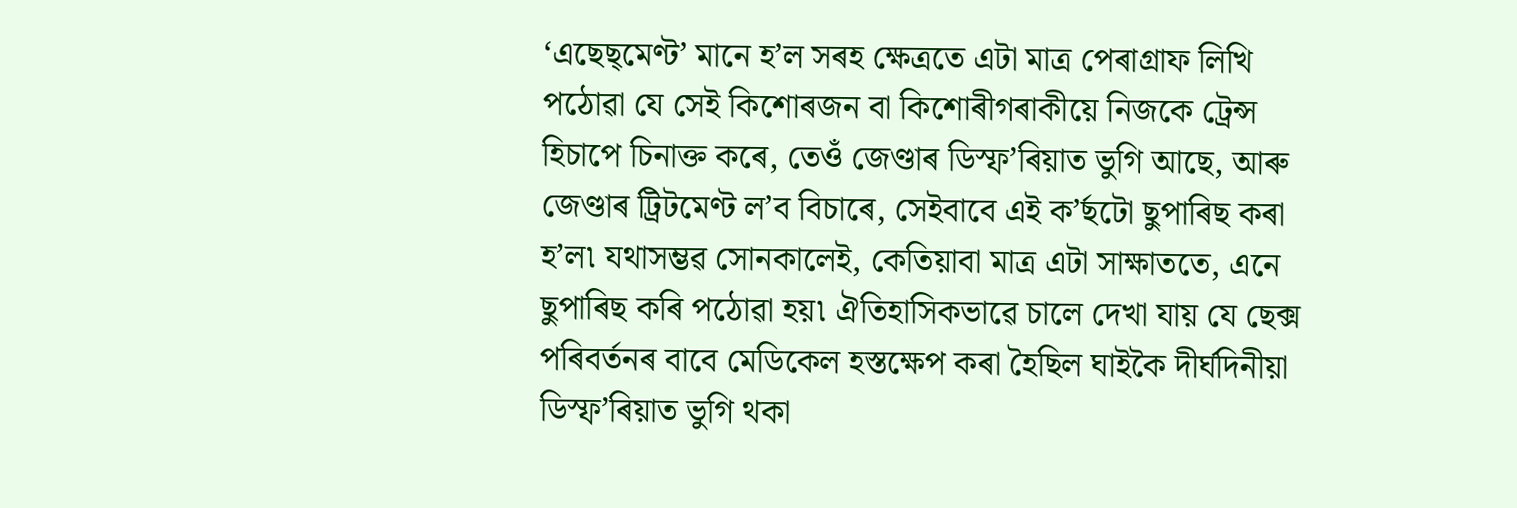‘এছেছ্মেণ্ট’ মানে হ’ল সৰহ ক্ষেত্ৰতে এটা মাত্ৰ পেৰাগ্ৰাফ লিখি পঠোৱা যে সেই কিশোৰজন বা কিশোৰীগৰাকীয়ে নিজকে ট্ৰেন্স হিচাপে চিনাক্ত কৰে, তেওঁ জেণ্ডাৰ ডিস্ফ’ৰিয়াত ভুগি আছে, আৰু জেণ্ডাৰ ট্ৰিটমেণ্ট ল’ব বিচাৰে, সেইবাবে এই ক’ৰ্ছটো ছুপাৰিছ কৰা হ’ল৷ যথাসম্ভৱ সোনকালেই, কেতিয়াবা মাত্ৰ এটা সাক্ষাততে, এনে ছুপাৰিছ কৰি পঠোৱা হয়৷ ঐতিহাসিকভাৱে চালে দেখা যায় যে ছেক্স পৰিবৰ্তনৰ বাবে মেডিকেল হস্তক্ষেপ কৰা হৈছিল ঘাইকৈ দীৰ্ঘদিনীয়া ডিস্ফ’ৰিয়াত ভুগি থকা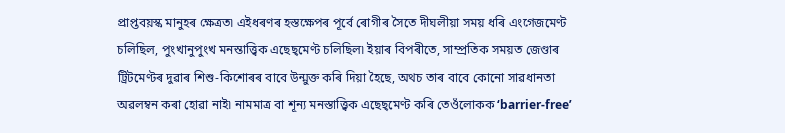প্ৰাপ্তবয়স্ক মানুহৰ ক্ষেত্ৰত৷ এইধৰণৰ হস্তক্ষেপৰ পূৰ্বে ৰোগীৰ সৈতে দীঘলীয়া সময় ধৰি এংগেজমেণ্ট চলিছিল, পুংখানুপুংখ মনস্তাত্ত্বিক এছেছ্মেণ্ট চলিছিল৷ ইয়াৰ বিপৰীতে, সাম্প্ৰতিক সময়ত জেণ্ডাৰ ট্ৰিটমেণ্টৰ দুৱাৰ শিশু-কিশোৰৰ বাবে উন্মুক্ত কৰি দিয়া হৈছে, অথচ তাৰ বাবে কোনো সাৱধানতা অৱলম্বন কৰা হোৱা নাই৷ নামমাত্ৰ বা শূন্য মনস্তাত্ত্বিক এছেছ্মেণ্ট কৰি তেওঁলোকক ‘barrier-free’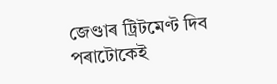জেণ্ডাৰ ট্ৰিটমেণ্ট দিব পৰাটোকেই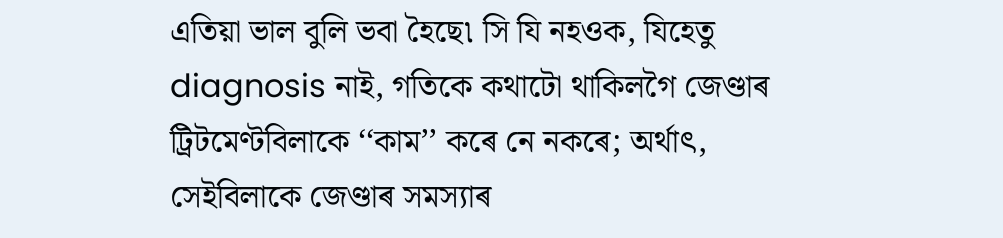এতিয়া ভাল বুলি ভবা হৈছে৷ সি যি নহওক, যিহেতু diagnosis নাই, গতিকে কথাটো থাকিলগৈ জেণ্ডাৰ ট্ৰিটমেণ্টবিলাকে ‘‘কাম’’ কৰে নে নকৰে; অৰ্থাৎ, সেইবিলাকে জেণ্ডাৰ সমস্যাৰ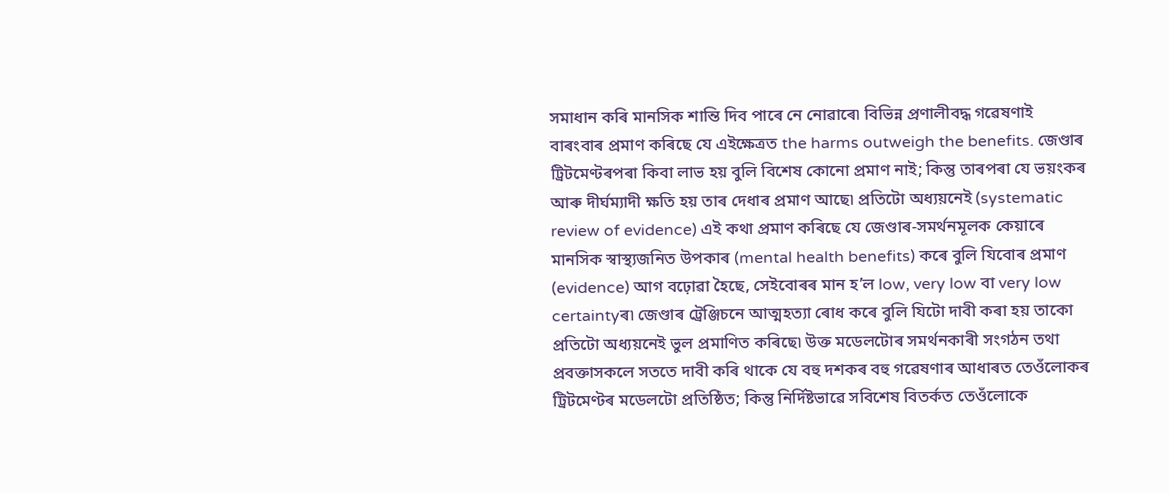সমাধান কৰি মানসিক শান্তি দিব পাৰে নে নোৱাৰে৷ বিভিন্ন প্ৰণালীবদ্ধ গৱেষণাই বাৰংবাৰ প্ৰমাণ কৰিছে যে এইক্ষেত্ৰত the harms outweigh the benefits. জেণ্ডাৰ ট্ৰিটমেণ্টৰপৰা কিবা লাভ হয় বুলি বিশেষ কোনো প্ৰমাণ নাই; কিন্তু তাৰপৰা যে ভয়ংকৰ আৰু দীৰ্ঘম্যাদী ক্ষতি হয় তাৰ দেধাৰ প্ৰমাণ আছে৷ প্ৰতিটো অধ্যয়নেই (systematic review of evidence) এই কথা প্ৰমাণ কৰিছে যে জেণ্ডাৰ-সমৰ্থনমূলক কেয়াৰে মানসিক স্বাস্থ্যজনিত উপকাৰ (mental health benefits) কৰে বুলি যিবোৰ প্ৰমাণ (evidence) আগ বঢ়োৱা হৈছে, সেইবোৰৰ মান হ’ল low, very low বা very low certaintyৰ৷ জেণ্ডাৰ ট্ৰেঞ্জিচনে আত্মহত্যা ৰোধ কৰে বুলি যিটো দাবী কৰা হয় তাকো প্ৰতিটো অধ্যয়নেই ভুল প্ৰমাণিত কৰিছে৷ উক্ত মডেলটোৰ সমৰ্থনকাৰী সংগঠন তথা প্ৰবক্তাসকলে সততে দাবী কৰি থাকে যে বহু দশকৰ বহু গৱেষণাৰ আধাৰত তেওঁলোকৰ ট্ৰিটমেণ্টৰ মডেলটো প্ৰতিষ্ঠিত; কিন্তু নিৰ্দিষ্টভাৱে সবিশেষ বিতৰ্কত তেওঁলোকে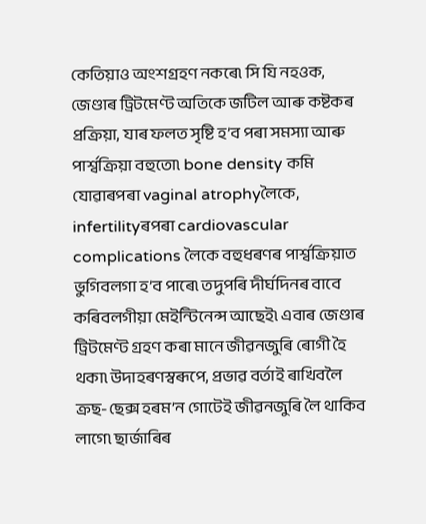কেতিয়াও অংশগ্ৰহণ নকৰে৷ সি যি নহওক, জেণ্ডাৰ ট্ৰিটমেণ্ট অতিকে জটিল আৰু কষ্টকৰ প্ৰক্ৰিয়া, যাৰ ফলত সৃষ্টি হ’ব পৰা সমস্যা আৰু পাৰ্শ্বক্ৰিয়া বহুতো৷ bone density কমি যোৱাৰপৰা vaginal atrophyলৈকে, infertilityৰপৰা cardiovascular complications লৈকে বহুধৰণৰ পাৰ্শ্বক্ৰিয়াত ভুগিবলগা হ’ব পাৰে৷ তদুপৰি দীৰ্ঘদিনৰ বাবে কৰিবলগীয়া মেইন্টিনেন্স আছেই৷ এবাৰ জেণ্ডাৰ ট্ৰিটমেণ্ট গ্ৰহণ কৰা মানে জীৱনজুৰি ৰোগী হৈ থকা৷ উদাহৰণস্বৰূপে, প্ৰভাৱ বৰ্তাই ৰাখিবলৈ ক্ৰছ-ছেক্স হৰম’ন গোটেই জীৱনজুৰি লৈ থাকিব লাগে৷ ছাৰ্জাৰিৰ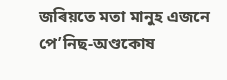জৰিয়তে মতা মানুহ এজনে পে’নিছ-অণ্ডকোষ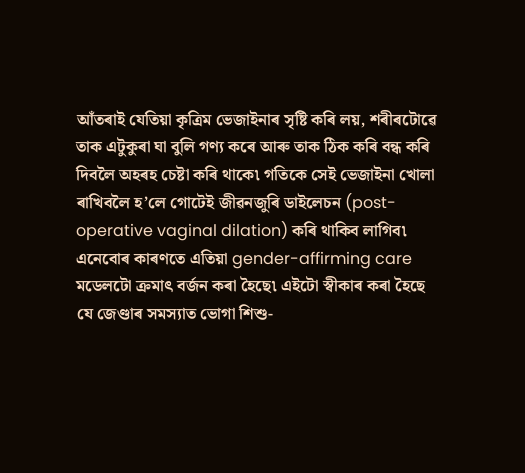আঁতৰাই যেতিয়া কৃত্ৰিম ভেজাইনাৰ সৃষ্টি কৰি লয়, শৰীৰটোৱে তাক এটুকুৰা ঘা বুলি গণ্য কৰে আৰু তাক ঠিক কৰি বন্ধ কৰি দিবলৈ অহৰহ চেষ্টা কৰি থাকে৷ গতিকে সেই ভেজাইনা খোলা ৰাখিবলৈ হ’লে গোটেই জীৱনজুৰি ডাইলেচন (post-operative vaginal dilation) কৰি থাকিব লাগিব৷ এনেবোৰ কাৰণতে এতিয়া gender-affirming care মডেলটো ক্ৰমাৎ বৰ্জন কৰা হৈছে৷ এইটো স্বীকাৰ কৰা হৈছে যে জেণ্ডাৰ সমস্যাত ভোগা শিশু-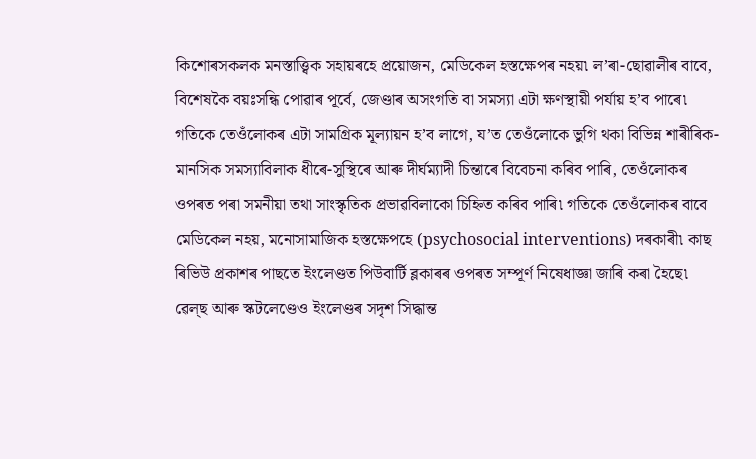কিশোৰসকলক মনস্তাত্ত্বিক সহায়ৰহে প্ৰয়োজন, মেডিকেল হস্তক্ষেপৰ নহয়৷ ল’ৰা-ছোৱালীৰ বাবে, বিশেষকৈ বয়ঃসন্ধি পোৱাৰ পূৰ্বে, জেণ্ডাৰ অসংগতি বা সমস্যা এটা ক্ষণস্থায়ী পৰ্যায় হ’ব পাৰে৷ গতিকে তেওঁলোকৰ এটা সামগ্ৰিক মূল্যায়ন হ’ব লাগে, য’ত তেওঁলোকে ভুগি থকা বিভিন্ন শাৰীৰিক-মানসিক সমস্যাবিলাক ধীৰে-সুস্থিৰে আৰু দীৰ্ঘম্যাদী চিন্তাৰে বিবেচনা কৰিব পাৰি, তেওঁলোকৰ ওপৰত পৰা সমনীয়া তথা সাংস্কৃতিক প্ৰভাৱবিলাকো চিহ্নিত কৰিব পাৰি৷ গতিকে তেওঁলোকৰ বাবে মেডিকেল নহয়, মনোসামাজিক হস্তক্ষেপহে (psychosocial interventions) দৰকাৰী৷ কাছ ৰিভিউ প্ৰকাশৰ পাছতে ইংলেণ্ডত পিউবাৰ্টি ব্লকাৰৰ ওপৰত সম্পূৰ্ণ নিষেধাজ্ঞা জাৰি কৰা হৈছে৷ ৱেল্ছ আৰু স্কটলেণ্ডেও ইংলেণ্ডৰ সদৃশ সিদ্ধান্ত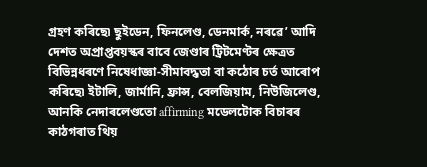গ্ৰহণ কৰিছে৷ ছুইডেন, ফিনলেণ্ড, ডেনমাৰ্ক, নৰৱে’ আদি দেশত অপ্ৰাপ্তবয়স্কৰ বাবে জেণ্ডাৰ ট্ৰিটমেণ্টৰ ক্ষেত্ৰত বিভিন্নধৰণে নিষেধাজ্ঞা-সীমাবদ্ধতা বা কঠোৰ চৰ্ত আৰোপ কৰিছে৷ ইটালি, জাৰ্মানি, ফ্ৰান্স, বেলজিয়াম, নিউজিলেণ্ড, আনকি নেদাৰলেণ্ডতো affirming মডেলটোক বিচাৰৰ কাঠগৰাত থিয়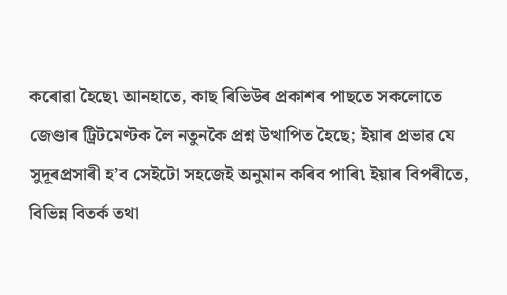কৰোৱা হৈছে৷ আনহাতে, কাছ ৰিভিউৰ প্ৰকাশৰ পাছতে সকলোতে জেণ্ডাৰ ট্ৰিটমেণ্টক লৈ নতুনকৈ প্ৰশ্ন উত্থাপিত হৈছে; ইয়াৰ প্ৰভাৱ যে সুদূৰপ্ৰসাৰী হ’ব সেইটো সহজেই অনুমান কৰিব পাৰি৷ ইয়াৰ বিপৰীতে, বিভিন্ন বিতৰ্ক তথা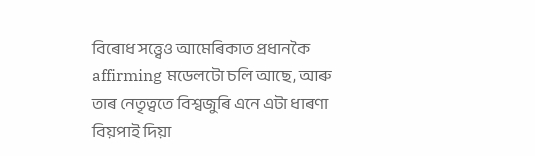বিৰোধ সত্ত্বেও আমেৰিকাত প্ৰধানকৈ affirming মডেলটো চলি আছে, আৰু তাৰ নেতৃত্বতে বিশ্বজুৰি এনে এটা ধাৰণা বিয়পাই দিয়া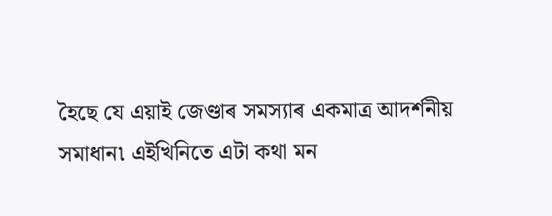হৈছে যে এয়াই জেণ্ডাৰ সমস্যাৰ একমাত্ৰ আদৰ্শনীয় সমাধান৷ এইখিনিতে এটা কথা মন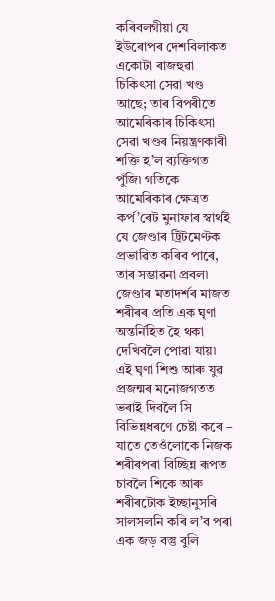কৰিবলগীয়া যে ইউৰোপৰ দেশবিলাকত একোটা ৰাজহুৱা চিকিৎসা সেৱা খণ্ড আছে; তাৰ বিপৰীতে আমেৰিকাৰ চিকিৎসা সেৱা খণ্ডৰ নিয়ন্ত্ৰণকাৰী শক্তি হ’ল ব্যক্তিগত পুঁজি৷ গতিকে আমেৰিকাৰ ক্ষেত্ৰত কৰ্প’ৰেট মুনাফাৰ স্বাৰ্থই যে জেণ্ডাৰ ট্ৰিটমেণ্টক প্ৰভাৱিত কৰিব পাৰে, তাৰ সম্ভাৱনা প্ৰবল৷
জেণ্ডাৰ মতাদৰ্শৰ মাজত শৰীৰৰ প্ৰতি এক ঘৃণা অন্তৰ্নিহিত হৈ থকা দেখিবলৈ পোৱা যায়৷ এই ঘৃণা শিশু আৰু যুৱ প্ৰজন্মৰ মনোজগতত ভৰাই দিবলৈ সি বিভিন্নধৰণে চেষ্টা কৰে – যাতে তেওঁলোকে নিজক শৰীৰপৰা বিচ্ছিন্ন ৰূপত চাবলৈ শিকে আৰু শৰীৰটোক ইচ্ছানুসৰি সালসলনি কৰি ল’ব পৰা এক জড় বস্তু বুলি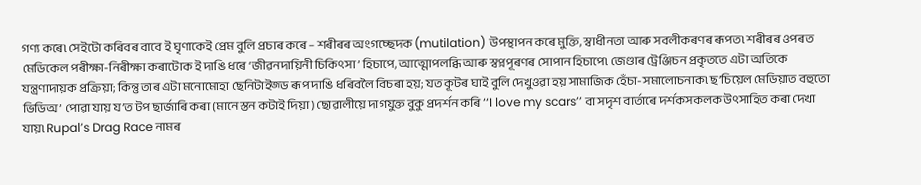গণ্য কৰে৷ সেইটো কৰিবৰ বাবে ই ঘৃণাকেই প্ৰেম বুলি প্ৰচাৰ কৰে – শৰীৰৰ অংগচ্ছেদক (mutilation) উপস্থাপন কৰে মুক্তি, স্বাধীনতা আৰু সবলীকৰণৰ ৰূপত৷ শৰীৰৰ ওপৰত মেডিকেল পৰীক্ষা-নিৰীক্ষা কৰাটোক ই দাঙি ধৰে ‘জীৱনদায়িনী চিকিৎসা’ হিচাপে, আত্মোপলব্ধি আৰু স্বপ্নপূৰণৰ সোপান হিচাপে৷ জেণ্ডাৰ ট্ৰেঞ্জিচন প্ৰকৃততে এটা অতিকে যন্ত্ৰণাদায়ক প্ৰক্ৰিয়া; কিন্তু তাৰ এটা মনোমোহা ছেনিটাইজ্ড ৰূপ দাঙি ধৰিবলৈ বিচৰা হয়; যত কূটৰ ঘাই বুলি দেখুওৱা হয় সামাজিক হেঁচা-সমালোচনাক৷ ছ’চিয়েল মেডিয়াত বহুতো ভিডিঅ’ পোৱা যায় য’ত টপ ছাৰ্জাৰি কৰা (মানে স্তন কটাই দিয়া) ছোৱালীয়ে দাগযুক্ত বুকু প্ৰদৰ্শন কৰি ‘‘I love my scars’’ বা সদৃশ বাৰ্তাৰে দৰ্শকসকলক উৎসাহিত কৰা দেখা যায়৷ Rupal’s Drag Race নামৰ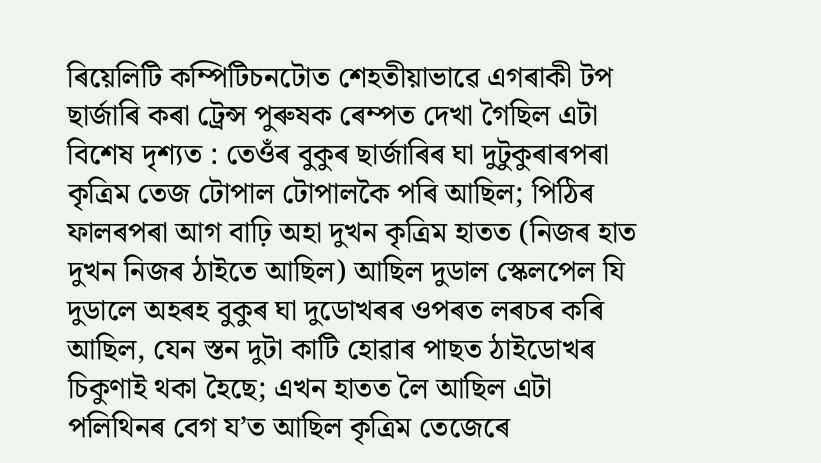ৰিয়েলিটি কম্পিটিচনটোত শেহতীয়াভাৱে এগৰাকী টপ ছাৰ্জাৰি কৰা ট্ৰেন্স পুৰুষক ৰেম্পত দেখা গৈছিল এটা বিশেষ দৃশ্যত : তেওঁৰ বুকুৰ ছাৰ্জাৰিৰ ঘা দুটুকুৰাৰপৰা কৃত্ৰিম তেজ টোপাল টোপালকৈ পৰি আছিল; পিঠিৰ ফালৰপৰা আগ বাঢ়ি অহা দুখন কৃত্ৰিম হাতত (নিজৰ হাত দুখন নিজৰ ঠাইতে আছিল) আছিল দুডাল স্কেলপেল যি দুডালে অহৰহ বুকুৰ ঘা দুডোখৰৰ ওপৰত লৰচৰ কৰি আছিল, যেন স্তন দুটা কাটি হোৱাৰ পাছত ঠাইডোখৰ চিকুণাই থকা হৈছে; এখন হাতত লৈ আছিল এটা পলিথিনৰ বেগ য’ত আছিল কৃত্ৰিম তেজেৰে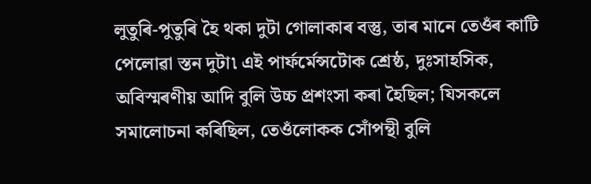লুতুৰি-পুতুৰি হৈ থকা দুটা গোলাকাৰ বস্তু, তাৰ মানে তেওঁৰ কাটি পেলোৱা স্তন দুটা৷ এই পাৰ্ফৰ্মেন্সটোক শ্ৰেষ্ঠ, দুঃসাহসিক, অবিস্মৰণীয় আদি বুলি উচ্চ প্ৰশংসা কৰা হৈছিল; যিসকলে সমালোচনা কৰিছিল, তেওঁলোকক সোঁপন্থী বুলি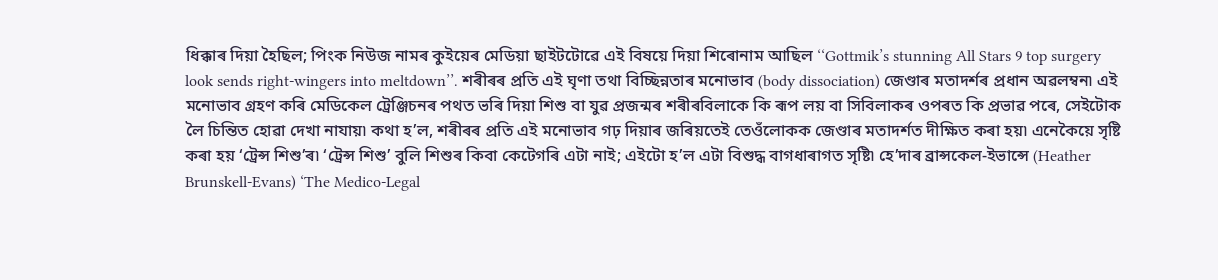ধিক্কাৰ দিয়া হৈছিল; পিংক নিউজ নামৰ কুইয়েৰ মেডিয়া ছাইটটোৱে এই বিষয়ে দিয়া শিৰোনাম আছিল ‘‘Gottmik’s stunning All Stars 9 top surgery look sends right-wingers into meltdown’’. শৰীৰৰ প্ৰতি এই ঘৃণা তথা বিচ্ছিন্নতাৰ মনোভাব (body dissociation) জেণ্ডাৰ মতাদৰ্শৰ প্ৰধান অৱলম্বন৷ এই মনোভাব গ্ৰহণ কৰি মেডিকেল ট্ৰেঞ্জিচনৰ পথত ভৰি দিয়া শিশু বা যুৱ প্ৰজন্মৰ শৰীৰবিলাকে কি ৰূপ লয় বা সিবিলাকৰ ওপৰত কি প্ৰভাৱ পৰে, সেইটোক লৈ চিন্তিত হোৱা দেখা নাযায়৷ কথা হ’ল, শৰীৰৰ প্ৰতি এই মনোভাব গঢ় দিয়াৰ জৰিয়তেই তেওঁলোকক জেণ্ডাৰ মতাদৰ্শত দীক্ষিত কৰা হয়৷ এনেকৈয়ে সৃষ্টি কৰা হয় ‘ট্ৰেন্স শিশু’ৰ৷ ‘ট্ৰেন্স শিশু’ বুলি শিশুৰ কিবা কেটেগৰি এটা নাই; এইটো হ’ল এটা বিশুদ্ধ বাগধাৰাগত সৃষ্টি৷ হে’দাৰ ব্ৰান্সকেল-ইভান্সে (Heather Brunskell-Evans) ‘The Medico-Legal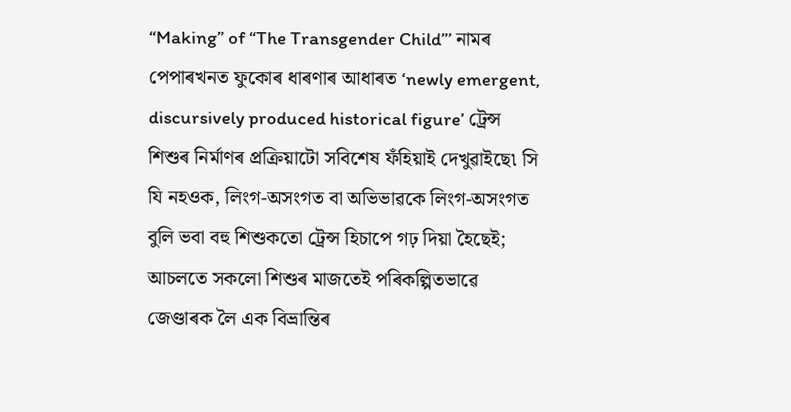“Making” of “The Transgender Child”’ নামৰ পেপাৰখনত ফুকোৰ ধাৰণাৰ আধাৰত ‘newly emergent, discursively produced historical figure’ ট্ৰেন্স শিশুৰ নিৰ্মাণৰ প্ৰক্ৰিয়াটো সবিশেষ ফঁহিয়াই দেখুৱাইছে৷ সি যি নহওক, লিংগ-অসংগত বা অভিভাৱকে লিংগ-অসংগত বুলি ভবা বহু শিশুকতো ট্ৰেন্স হিচাপে গঢ় দিয়া হৈছেই; আচলতে সকলো শিশুৰ মাজতেই পৰিকল্পিতভাৱে জেণ্ডাৰক লৈ এক বিভ্ৰান্তিৰ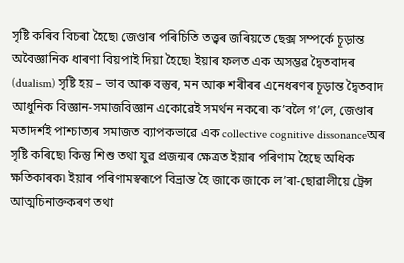সৃষ্টি কৰিব বিচৰা হৈছে৷ জেণ্ডাৰ পৰিচিতি তত্ত্বৰ জৰিয়তে ছেক্স সম্পৰ্কে চূড়ান্ত অবৈজ্ঞানিক ধাৰণা বিয়পাই দিয়া হৈছে৷ ইয়াৰ ফলত এক অসম্ভৱ দ্বৈতবাদৰ (dualism) সৃষ্টি হয় – ভাব আৰু বস্তুৰ, মন আৰু শৰীৰৰ এনেধৰণৰ চূড়ান্ত দ্বৈতবাদ আধুনিক বিজ্ঞান-সমাজবিজ্ঞান একোৱেই সমৰ্থন নকৰে৷ ক’বলৈ গ’লে, জেণ্ডাৰ মতাদৰ্শই পাশ্চাত্যৰ সমাজত ব্যাপকভাৱে এক collective cognitive dissonanceঅৰ সৃষ্টি কৰিছে৷ কিন্তু শিশু তথা যুৱ প্ৰজন্মৰ ক্ষেত্ৰত ইয়াৰ পৰিণাম হৈছে অধিক ক্ষতিকাৰক৷ ইয়াৰ পৰিণামস্বৰূপে বিভ্ৰান্ত হৈ জাকে জাকে ল’ৰা-ছোৱালীয়ে ট্ৰেন্স আত্মচিনাক্তকৰণ তথা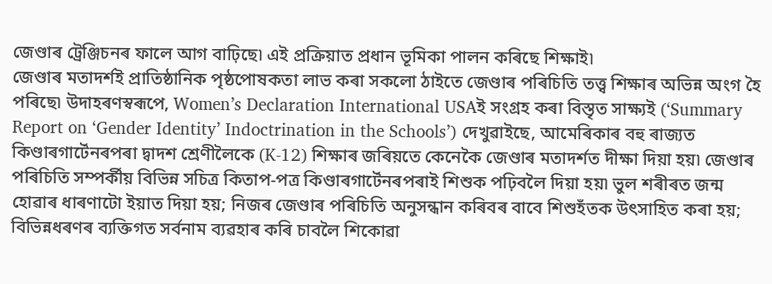জেণ্ডাৰ ট্ৰেঞ্জিচনৰ ফালে আগ বাঢ়িছে৷ এই প্ৰক্ৰিয়াত প্ৰধান ভূমিকা পালন কৰিছে শিক্ষাই৷
জেণ্ডাৰ মতাদৰ্শই প্ৰাতিষ্ঠানিক পৃষ্ঠপোষকতা লাভ কৰা সকলো ঠাইতে জেণ্ডাৰ পৰিচিতি তত্ত্ব শিক্ষাৰ অভিন্ন অংগ হৈ পৰিছে৷ উদাহৰণস্বৰূপে, Women’s Declaration International USAই সংগ্ৰহ কৰা বিস্তৃত সাক্ষ্যই (‘Summary Report on ‘Gender Identity’ Indoctrination in the Schools’) দেখুৱাইছে, আমেৰিকাৰ বহু ৰাজ্যত কিণ্ডাৰগাৰ্টেনৰপৰা দ্বাদশ শ্ৰেণীলৈকে (K-12) শিক্ষাৰ জৰিয়তে কেনেকৈ জেণ্ডাৰ মতাদৰ্শত দীক্ষা দিয়া হয়৷ জেণ্ডাৰ পৰিচিতি সম্পৰ্কীয় বিভিন্ন সচিত্ৰ কিতাপ-পত্ৰ কিণ্ডাৰগাৰ্টেনৰপৰাই শিশুক পঢ়িবলৈ দিয়া হয়৷ ভুল শৰীৰত জন্ম হোৱাৰ ধাৰণাটো ইয়াত দিয়া হয়; নিজৰ জেণ্ডাৰ পৰিচিতি অনুসন্ধান কৰিবৰ বাবে শিশুহঁতক উৎসাহিত কৰা হয়; বিভিন্নধৰণৰ ব্যক্তিগত সৰ্বনাম ব্যৱহাৰ কৰি চাবলৈ শিকোৱা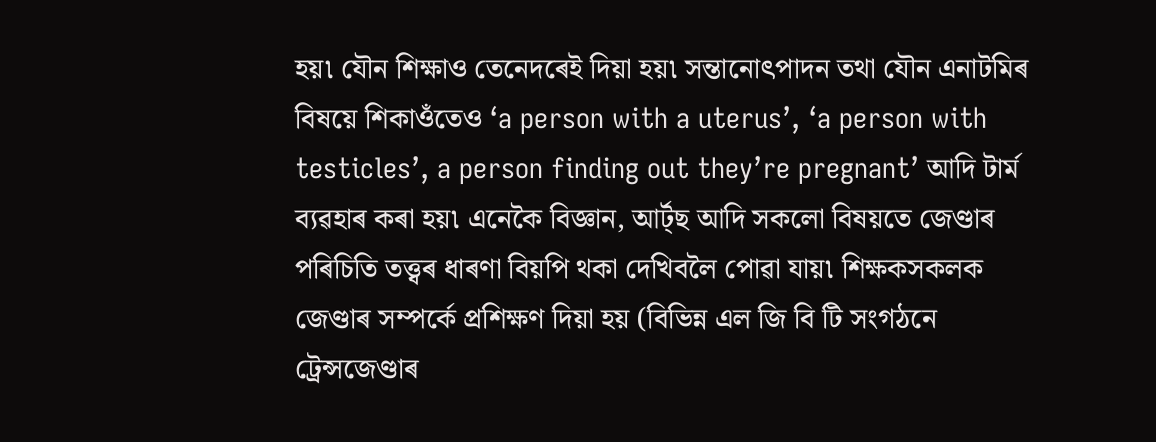হয়৷ যৌন শিক্ষাও তেনেদৰেই দিয়া হয়৷ সন্তানোৎপাদন তথা যৌন এনাটমিৰ বিষয়ে শিকাওঁতেও ‘a person with a uterus’, ‘a person with testicles’, a person finding out they’re pregnant’ আদি টাৰ্ম ব্যৱহাৰ কৰা হয়৷ এনেকৈ বিজ্ঞান, আৰ্ট্ছ আদি সকলো বিষয়তে জেণ্ডাৰ পৰিচিতি তত্ত্বৰ ধাৰণা বিয়পি থকা দেখিবলৈ পোৱা যায়৷ শিক্ষকসকলক জেণ্ডাৰ সম্পৰ্কে প্ৰশিক্ষণ দিয়া হয় (বিভিন্ন এল জি বি টি সংগঠনে ট্ৰেন্সজেণ্ডাৰ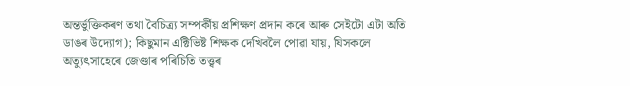অন্তৰ্ভুক্তিকৰণ তথা বৈচিত্ৰ্য সম্পৰ্কীয় প্ৰশিক্ষণ প্ৰদান কৰে আৰু সেইটো এটা অতি ডাঙৰ উদ্যোগ); কিছুমান এক্টিভিষ্ট শিক্ষক দেখিবলৈ পোৱা যায়, যিসকলে অত্যুৎসাহেৰে জেণ্ডাৰ পৰিচিতি তত্ত্বৰ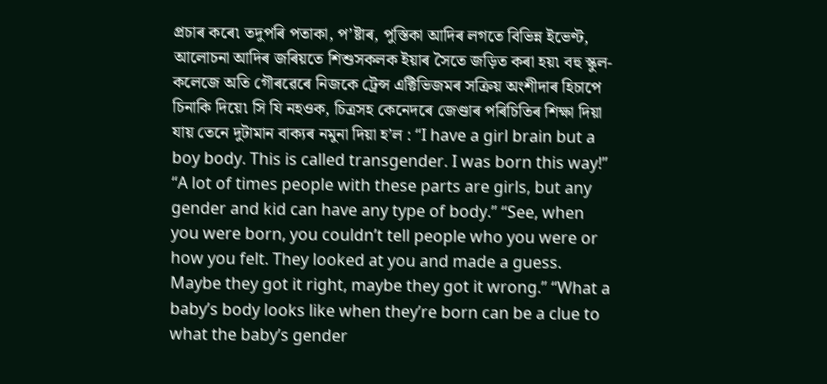প্ৰচাৰ কৰে৷ তদুপৰি পতাকা, প’ষ্টাৰ, পুস্তিকা আদিৰ লগতে বিভিন্ন ইভেণ্ট, আলোচনা আদিৰ জৰিয়তে শিশুসকলক ইয়াৰ সৈতে জড়িত কৰা হয়৷ বহু স্কুল-কলেজে অতি গৌৰৱেৰে নিজকে ট্ৰেন্স এক্টিভিজমৰ সক্ৰিয় অংশীদাৰ হিচাপে চিনাকি দিয়ে৷ সি যি নহওক, চিত্ৰসহ কেনেদৰে জেণ্ডাৰ পৰিচিতিৰ শিক্ষা দিয়া যায় তেনে দুটামান বাক্যৰ নমুনা দিয়া হ’ল : “I have a girl brain but a boy body. This is called transgender. I was born this way!” “A lot of times people with these parts are girls, but any gender and kid can have any type of body.” “See, when you were born, you couldn’t tell people who you were or how you felt. They looked at you and made a guess. Maybe they got it right, maybe they got it wrong.” “What a baby’s body looks like when they’re born can be a clue to what the baby’s gender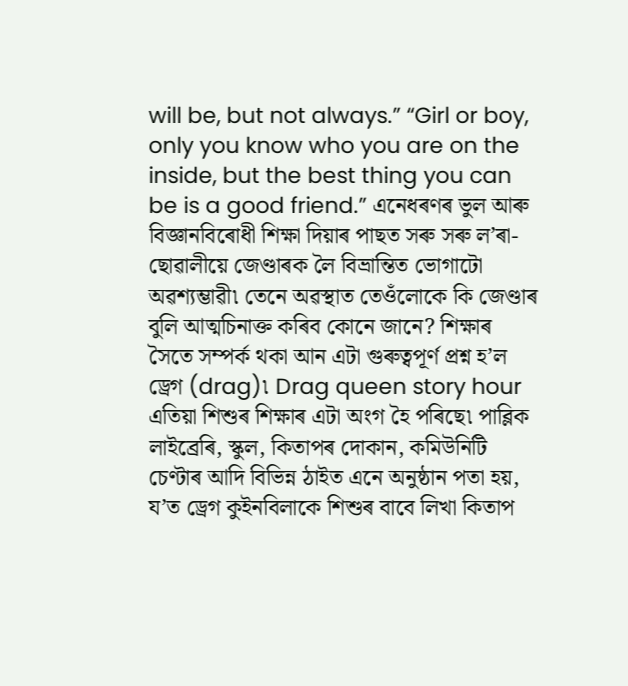will be, but not always.” “Girl or boy, only you know who you are on the inside, but the best thing you can be is a good friend.” এনেধৰণৰ ভুল আৰু বিজ্ঞানবিৰোধী শিক্ষা দিয়াৰ পাছত সৰু সৰু ল’ৰা-ছোৱালীয়ে জেণ্ডাৰক লৈ বিভ্ৰান্তিত ভোগাটো অৱশ্যম্ভাৱী৷ তেনে অৱস্থাত তেওঁলোকে কি জেণ্ডাৰ বুলি আত্মচিনাক্ত কৰিব কোনে জানে? শিক্ষাৰ সৈতে সম্পৰ্ক থকা আন এটা গুৰুত্বপূৰ্ণ প্ৰশ্ন হ’ল ড্ৰেগ (drag)৷ Drag queen story hour এতিয়া শিশুৰ শিক্ষাৰ এটা অংগ হৈ পৰিছে৷ পাব্লিক লাইব্ৰেৰি, স্কুল, কিতাপৰ দোকান, কমিউনিটি চেণ্টাৰ আদি বিভিন্ন ঠাইত এনে অনুষ্ঠান পতা হয়, য’ত ড্ৰেগ কুইনবিলাকে শিশুৰ বাবে লিখা কিতাপ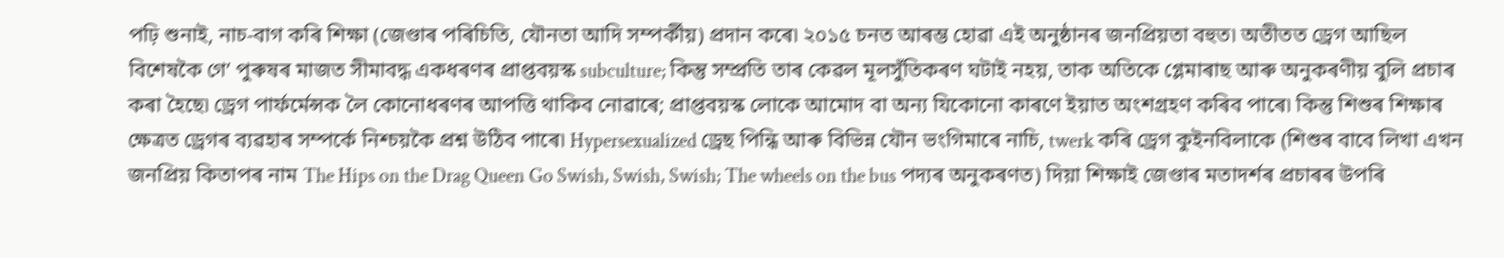পঢ়ি শুনাই, নাচ-বাগ কৰি শিক্ষা (জেণ্ডাৰ পৰিচিতি, যৌনতা আদি সম্পৰ্কীয়) প্ৰদান কৰে৷ ২০১৫ চনত আৰম্ভ হোৱা এই অনুষ্ঠানৰ জনপ্ৰিয়তা বহুত৷ অতীতত ড্ৰেগ আছিল বিশেষকৈ গে’ পুৰুষৰ মাজত সীমাবদ্ধ একধৰণৰ প্ৰাপ্তবয়স্ক subculture; কিন্তু সম্প্ৰতি তাৰ কেৱল মূলসুঁতিকৰণ ঘটাই নহয়, তাক অতিকে গ্লেমাৰাছ আৰু অনুকৰণীয় বুলি প্ৰচাৰ কৰা হৈছে৷ ড্ৰেগ পাৰ্ফৰ্মেন্সক লৈ কোনোধৰণৰ আপত্তি থাকিব নোৱাৰে; প্ৰাপ্তবয়স্ক লোকে আমোদ বা অন্য যিকোনো কাৰণে ইয়াত অংশগ্ৰহণ কৰিব পাৰে৷ কিন্তু শিশুৰ শিক্ষাৰ ক্ষেত্ৰত ড্ৰেগৰ ব্যৱহাৰ সম্পৰ্কে নিশ্চয়কৈ প্ৰশ্ন উঠিব পাৰে৷ Hypersexualized ড্ৰেছ পিন্ধি আৰু বিভিন্ন যৌন ভংগিমাৰে নাচি, twerk কৰি ড্ৰেগ কুইনবিলাকে (শিশুৰ বাবে লিখা এখন জনপ্ৰিয় কিতাপৰ নাম The Hips on the Drag Queen Go Swish, Swish, Swish; The wheels on the bus পদ্যৰ অনুকৰণত) দিয়া শিক্ষাই জেণ্ডাৰ মতাদৰ্শৰ প্ৰচাৰৰ উপৰি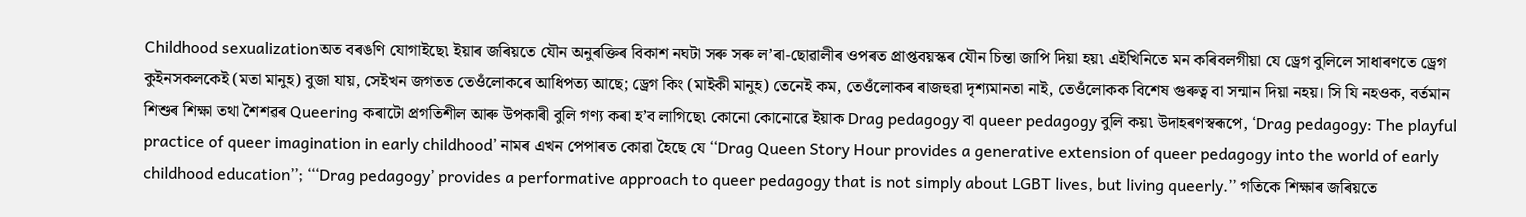Childhood sexualizationঅত বৰঙণি যোগাইছে৷ ইয়াৰ জৰিয়তে যৌন অনুৰক্তিৰ বিকাশ নঘটা সৰু সৰু ল’ৰা-ছোৱালীৰ ওপৰত প্ৰাপ্তবয়স্কৰ যৌন চিন্তা জাপি দিয়া হয়৷ এইখিনিতে মন কৰিবলগীয়া যে ড্ৰেগ বুলিলে সাধাৰণতে ড্ৰেগ কুইনসকলকেই (মতা মানুহ) বুজা যায়, সেইখন জগতত তেওঁলোকৰে আধিপত্য আছে; ড্ৰেগ কিং (মাইকী মানুহ) তেনেই কম, তেওঁলোকৰ ৰাজহুৱা দৃশ্যমানতা নাই, তেওঁলোকক বিশেষ গুৰুত্ব বা সন্মান দিয়া নহয়। সি যি নহওক, বৰ্তমান শিশুৰ শিক্ষা তথা শৈশৱৰ Queering কৰাটো প্ৰগতিশীল আৰু উপকাৰী বুলি গণ্য কৰা হ’ব লাগিছে৷ কোনো কোনোৱে ইয়াক Drag pedagogy বা queer pedagogy বুলি কয়৷ উদাহৰণস্বৰূপে, ‘Drag pedagogy: The playful practice of queer imagination in early childhood’ নামৰ এখন পেপাৰত কোৱা হৈছে যে ‘‘Drag Queen Story Hour provides a generative extension of queer pedagogy into the world of early childhood education’’; ‘‘‘Drag pedagogy’ provides a performative approach to queer pedagogy that is not simply about LGBT lives, but living queerly.’’ গতিকে শিক্ষাৰ জৰিয়তে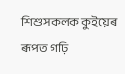শিশুসকলক কুইয়েৰ ৰূপত গঢ়ি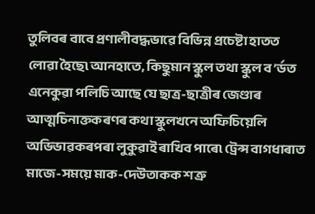তুলিবৰ বাবে প্ৰণালীবদ্ধভাৱে বিভিন্ন প্ৰচেষ্টা হাতত লোৱা হৈছে৷ আনহাতে, কিছুমান স্কুল তথা স্কুল ব’ৰ্ডত এনেকুৱা পলিচি আছে যে ছাত্ৰ-ছাত্ৰীৰ জেণ্ডাৰ আত্মচিনাক্তকৰণৰ কথা স্কুলখনে অফিচিয়েলি অভিভাৱকৰপৰা লুকুৱাই ৰাখিব পাৰে৷ ট্ৰেন্স বাগধাৰাত মাজে-সময়ে মাক-দেউতাকক শত্ৰু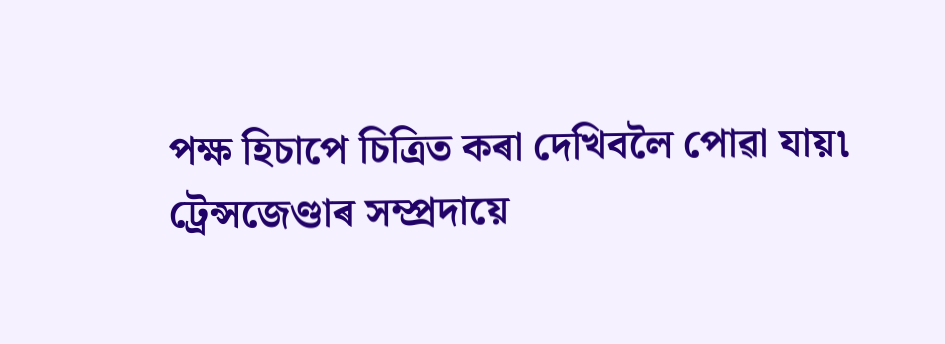পক্ষ হিচাপে চিত্ৰিত কৰা দেখিবলৈ পোৱা যায়৷ ট্ৰেন্সজেণ্ডাৰ সম্প্ৰদায়ে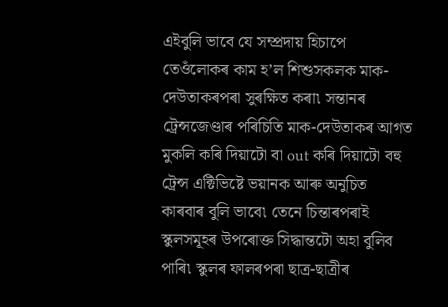এইবুলি ভাবে যে সম্প্ৰদায় হিচাপে তেওঁলোকৰ কাম হ’ল শিশুসকলক মাক-দেউতাকৰপৰা সুৰক্ষিত কৰা৷ সন্তানৰ ট্ৰেন্সজেণ্ডাৰ পৰিচিতি মাক-দেউতাকৰ আগত মুকলি কৰি দিয়াটো বা out কৰি দিয়াটো বহু ট্ৰেন্স এক্টিভিষ্টে ভয়ানক আৰু অনুচিত কাৰবাৰ বুলি ভাবে৷ তেনে চিন্তাৰপৰাই স্কুলসমূহৰ উপৰোক্ত সিদ্ধান্তটো অহা বুলিব পাৰি৷ স্কুলৰ ফালৰপৰা ছাত্ৰ-ছাত্ৰীৰ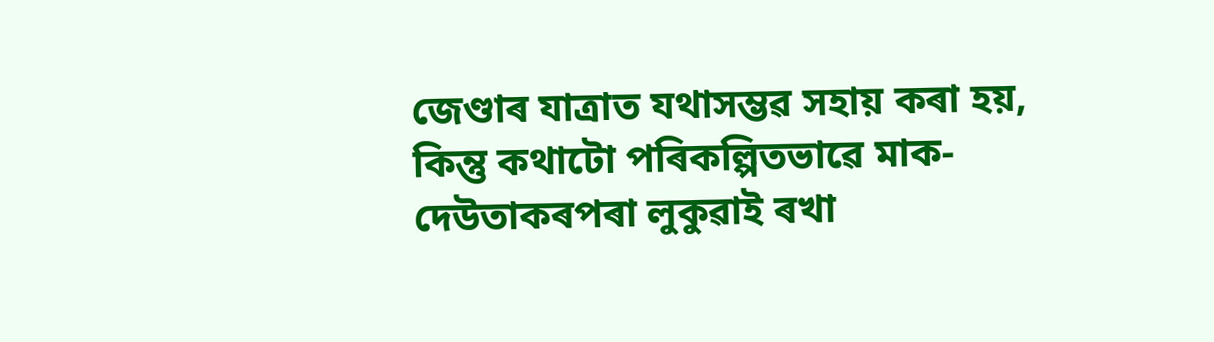জেণ্ডাৰ যাত্ৰাত যথাসম্ভৱ সহায় কৰা হয়, কিন্তু কথাটো পৰিকল্পিতভাৱে মাক-দেউতাকৰপৰা লুকুৱাই ৰখা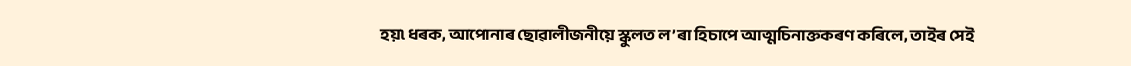হয়৷ ধৰক, আপোনাৰ ছোৱালীজনীয়ে স্কুলত ল’ৰা হিচাপে আত্মচিনাক্তকৰণ কৰিলে, তাইৰ সেই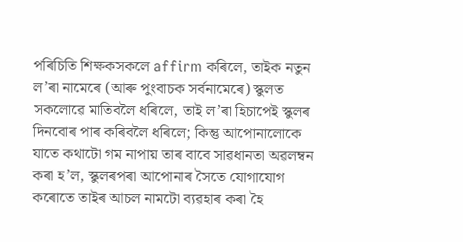পৰিচিতি শিক্ষকসকলে affirm কৰিলে, তাইক নতুন ল’ৰা নামেৰে (আৰু পুংবাচক সৰ্বনামেৰে) স্কুলত সকলোৱে মাতিবলৈ ধৰিলে, তাই ল’ৰা হিচাপেই স্কুলৰ দিনবোৰ পাৰ কৰিবলৈ ধৰিলে; কিন্তু আপোনালোকে যাতে কথাটো গম নাপায় তাৰ বাবে সাৱধানতা অৱলম্বন কৰা হ’ল, স্কুলৰপৰা আপোনাৰ সৈতে যোগাযোগ কৰোতে তাইৰ আচল নামটো ব্যৱহাৰ কৰা হৈ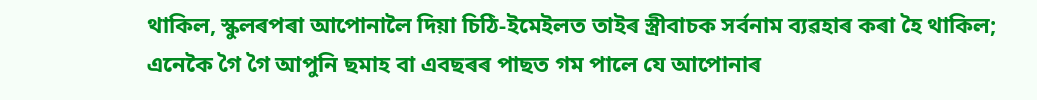থাকিল, স্কুলৰপৰা আপোনালৈ দিয়া চিঠি-ইমেইলত তাইৰ স্ত্ৰীবাচক সৰ্বনাম ব্যৱহাৰ কৰা হৈ থাকিল; এনেকৈ গৈ গৈ আপুনি ছমাহ বা এবছৰৰ পাছত গম পালে যে আপোনাৰ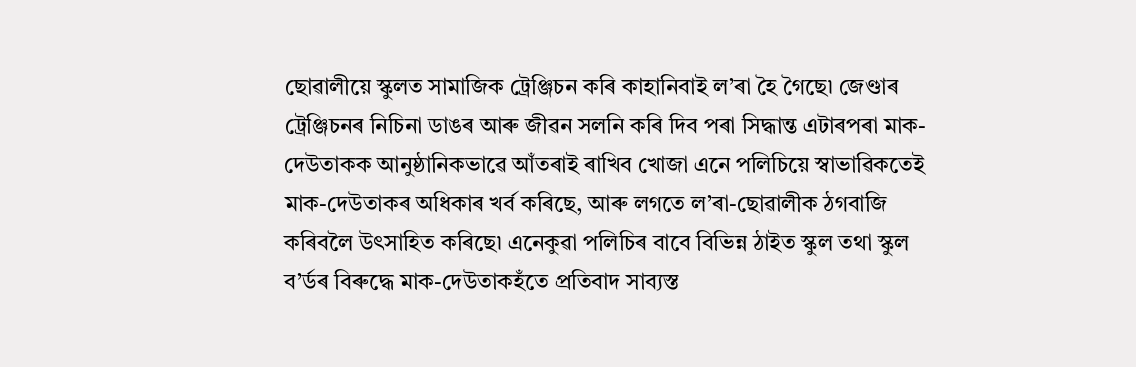ছোৱালীয়ে স্কুলত সামাজিক ট্ৰেঞ্জিচন কৰি কাহানিবাই ল’ৰা হৈ গৈছে৷ জেণ্ডাৰ ট্ৰেঞ্জিচনৰ নিচিনা ডাঙৰ আৰু জীৱন সলনি কৰি দিব পৰা সিদ্ধান্ত এটাৰপৰা মাক-দেউতাকক আনুষ্ঠানিকভাৱে আঁতৰাই ৰাখিব খোজা এনে পলিচিয়ে স্বাভাৱিকতেই মাক-দেউতাকৰ অধিকাৰ খৰ্ব কৰিছে, আৰু লগতে ল’ৰা-ছোৱালীক ঠগবাজি কৰিবলৈ উৎসাহিত কৰিছে৷ এনেকুৱা পলিচিৰ বাবে বিভিন্ন ঠাইত স্কুল তথা স্কুল ব’ৰ্ডৰ বিৰুদ্ধে মাক-দেউতাকহঁতে প্ৰতিবাদ সাব্যস্ত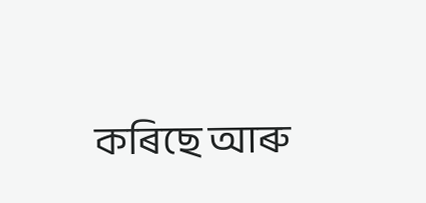কৰিছে আৰু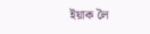ইয়াক লৈ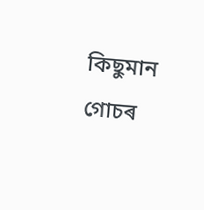কিছুমান গোচৰ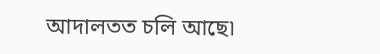আদালতত চলি আছে৷